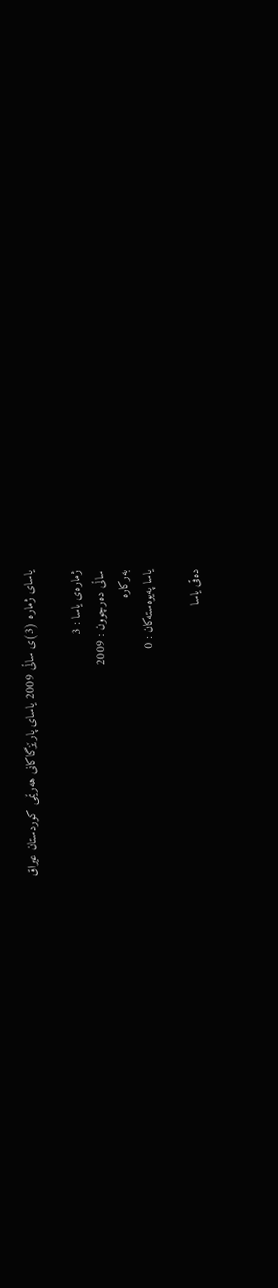یاسای ژماره‌ (3)ی ساڵی 2009 یاسای پارێزگاكانی هه‌رێمی كوردستان عیراق

ژمارەی یاسا : 3
ساڵی دەرچوون : 2009
بەرکارە
یاسا پەیوەستەکان : 0

دەقی یاسا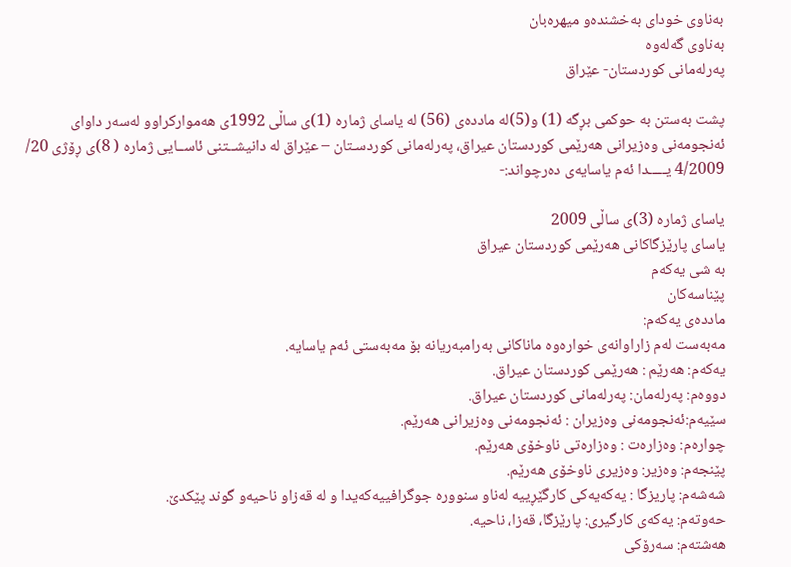به‌ناوی خودای به‌خشنده‌و میهره‌بان
به‌ناوی گه‌له‌وه‌
په‌رله‌مانی كوردستان- عێراق

پشت به‌ستن به‌ حوكمی بڕگه‌ (1) و(5)له‌ مادده‌ی (56) له‌ یاسای ژماره‌ (1)ی ساڵی 1992ی هه‌مواركراوو له‌سه‌ر داوای ئه‌نجومه‌نی وه‌زیرانی هه‌رێمی كوردستان عیراق، په‌رله‌مانی كوردسـتان – عێراق له‌ دانیشــتنی ئاســایی ژماره‌ ( 8)ی ڕۆژی 20/ 4/2009 یـــــدا ئه‌م یاسایه‌ی ده‌رچواند:-

یاسای ژماره‌ (3)ی ساڵی 2009
یاسای پارێزگاكانی هه‌رێمی كوردستان عیراق
به‌ شی یه‌كه‌م
پێناسه‌كان
مادده‌ی یه‌كه‌م:
مه‌به‌ست له‌م زاراوانه‌ی خواره‌وه‌ ماناكانی به‌رامبه‌ریانه‌ بۆ مه‌به‌ستی ئه‌م یاسایه‌.
یه‌كه‌م: هه‌رێم : هه‌رێمی كوردستان عیراق.
دووه‌م: په‌رله‌مان: په‌رله‌مانی كوردستان عیراق.
سێیه‌م:ئه‌نجومه‌نی وه‌زیران : ئه‌نجومه‌نی وه‌زیرانی هه‌رێم.
چواره‌م: وه‌زاره‌ت : وه‌زاره‌تی ناوخۆی هه‌رێم.
پێنجه‌م: وه‌زیر: وه‌زیری ناوخۆی هه‌رێم.
شه‌شه‌م: پاریزگا : یه‌كه‌یه‌كی كارگێڕییه‌ له‌ناو سنووره‌ جوگرافییه‌كه‌یدا و له‌ قه‌زاو ناحیه‌و گوند پێكدێ.
حه‌وته‌م: یه‌كه‌ی كارگیری: پارێزگا، قه‌زا، ناحیه‌.
هه‌شته‌م: سه‌رۆكی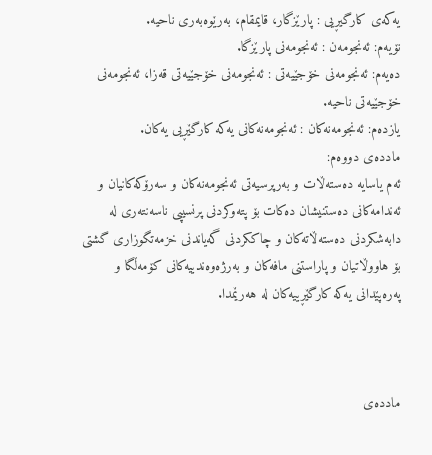یه‌كه‌ی كارگیڕیی : پارێزگار، قایمقام، به‌رێوه‌به‌ری ناحیه‌.
نۆیه‌م: ئه‌نجومه‌ن : ئه‌نجومه‌نی پارێزگا.
ده‌یه‌م: ئه‌نجومه‌نی خۆجێیه‌تی : ئه‌نجومه‌نی خۆجێیه‌تی قه‌زا، ئه‌نجومه‌نی خۆجێیه‌تی ناحیه‌.
یازده‌م: ئه‌نجومه‌نه‌كان : ئه‌نجومه‌نه‌كانی یه‌كه‌ كارگێڕیی یه‌كان.
مادده‌ی دووه‌م:
ئه‌م یاسایه‌ ده‌سته‌ڵات و به‌رپرسیه‌تی ئه‌نجومه‌نه‌كان و سه‌رۆكه‌كانیان و ئه‌ندامه‌كانی ده‌ستنیشان ده‌كات بۆ پته‌وكردنی پرنسیپی ناسه‌نته‌ری له‌ دابه‌شكردنی ده‌سته‌ڵاته‌كان و چاككردنی گه‌یاندنی خزمه‌تگوزاری گشتی بۆ هاووڵاتیان و پاراستنی مافه‌كان و به‌رژه‌وه‌ندییه‌كانی كۆمه‌ڵگا و په‌ره‌پێدانی یه‌كه‌ كارگێڕییه‌كان له‌ هه‌رێمدا.



مادده‌ی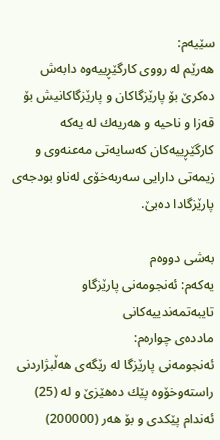سێیه‌م:
هه‌رێم له‌ رووی كارگێڕییه‌وه‌ دابه‌ش ده‌كرێ بۆ پارێزگاكان و پارێزگاكانیش بۆ قه‌زا و ناحیه‌ و هه‌ریه‌ك له‌ یه‌كه‌ كارگێڕییه‌كان كه‌سایه‌تی مه‌عنه‌وی و زیمه‌تی دارایی سه‌ربه‌خۆی له‌ناو بودجه‌ی پارێزگادا ده‌بێ.

به‌شی دووه‌م
یه‌كه‌م: ئه‌نجومه‌نی پارێزگاو تایبه‌تمه‌ندییه‌كانی
مادده‌ی چواره‌م:
ئه‌نجومه‌نی پارێزگا له‌ رێگه‌ی هه‌ڵبژاردنی راسته‌وخۆوه‌ پێك ده‌هێزێ و له‌ (25) ئه‌ندام پێكدی و بۆ هه‌ر (200000)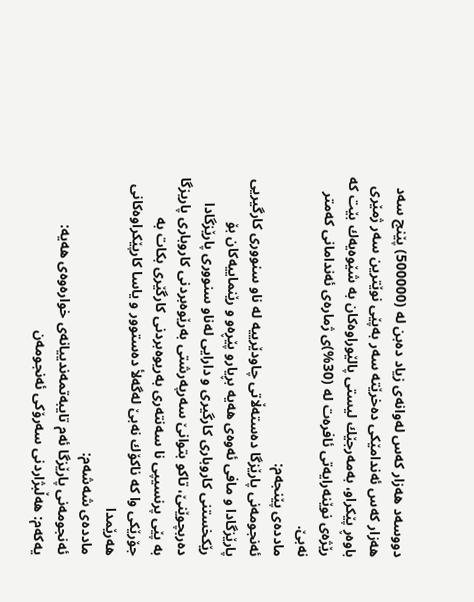دووسه‌د هه‌زار كه‌س له‌وانه‌ی زیاد ده‌بن له‌ (500000) پێنج سه‌د هه‌زار كه‌س ئه‌ندامێكی ده‌خرێته‌ سه‌ر به‌پێی نوێترین سه‌ر ژمێری باوه‌ڕ پێكراو، به‌مه‌رجێك لیستی پالێوراوه‌كان به‌ شێوه‌یه‌ك بێت كه‌ رێژه‌ی نوێنه‌رایه‌تی ئافره‌ت له‌ (30%)ی ژماره‌ی ئه‌ندامانی كه‌متر نه‌بێ.
مادده‌ی پێنجه‌م:
ئه‌نجومه‌نی پارێزگا ده‌سته‌ڵاتی چاودێرییه‌ له‌ ناو سنووری كارگیریی پارێزگادا و مافی ئه‌وه‌ی هه‌یه‌ بڕیارو پێڕه‌و و رێنماییه‌كان بۆ رێكخستنی كاروباری كارگیری و دارایی له‌ناو سنووری پارێزگادا ده‌ربچوێنێ، تاكو بتوانێ سه‌رپه‌رشتی به‌رێوه‌بردنی كاروباری پاریزگا به‌ پێی پرنسیپی نا سه‌نته‌ری به‌ریوه‌بردنی كارگێری بكات به‌ جۆرێكی وا كه‌ ناكۆك نه‌بێ له‌گه‌لأ ده‌ستوور و یاسا كارپێكراوه‌كانی هه‌رێمدا
مادده‌ی شه‌شه‌م:
ئه‌نجومه‌نی پارێزگا ئه‌م تایبه‌تمه‌ندییانه‌ی خواره‌وه‌ی هه‌یه‌:
یه‌كه‌م: هه‌ڵبژاردنی سه‌رۆكی ئه‌نجومه‌ن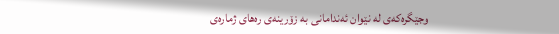وجێگره‌كه‌ی له‌ نێوان ئه‌ندامانی به‌ زۆرینه‌ی ره‌های ژماره‌ی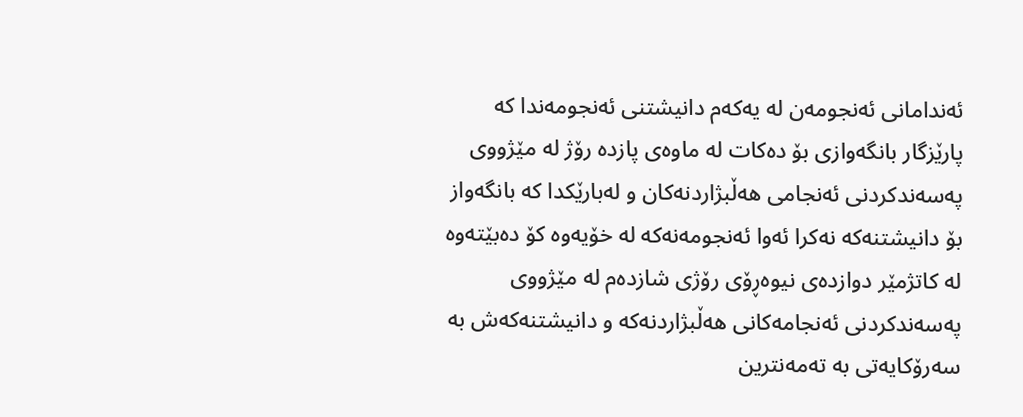ئه‌ندامانی ئه‌نجومه‌ن له‌ یه‌كه‌م دانیشتنی ئه‌نجومه‌ندا كه‌ پارێزگار بانگه‌وازی بۆ ده‌كات له‌ ماوه‌ی پازده‌ رۆژ له‌ مێژووی په‌سه‌ندكردنی ئه‌نجامی هه‌ڵبژاردنه‌كان و له‌بارێكدا كه‌ بانگه‌واز بۆ دانیشتنه‌كه‌ نه‌كرا ئه‌وا ئه‌نجومه‌نه‌كه‌ له‌ خۆیه‌وه‌ كۆ ده‌بێته‌وه‌ له‌ كاتژمێر دوازده‌ی نیوه‌ڕۆی رۆژی شازده‌م له‌ مێژووی په‌سه‌ندكردنی ئه‌نجامه‌كانی هه‌ڵبژاردنه‌كه‌ و دانیشتنه‌كه‌ش به‌ سه‌رۆكایه‌تی به‌ ته‌مه‌نترین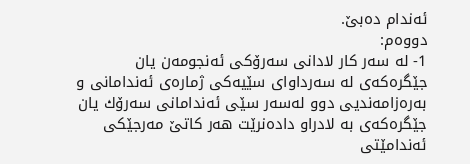ئه‌ندام ده‌بێ.
دووه‌م:
1- له‌ سه‌ر كار لادانی سه‌رۆكی ئه‌نجومه‌ن یان جێگره‌كه‌ی له‌ سه‌رداوای سێیه‌كی ژماره‌ی ئه‌ندامانی و به‌ره‌زامه‌ندیی دوو له‌سه‌ر سێی ئه‌ندامانی سه‌رۆك یان جێگره‌كه‌ی به‌ لادراو داده‌نرێت هه‌ر كاتێ مه‌رجێكی ئه‌ندامێتی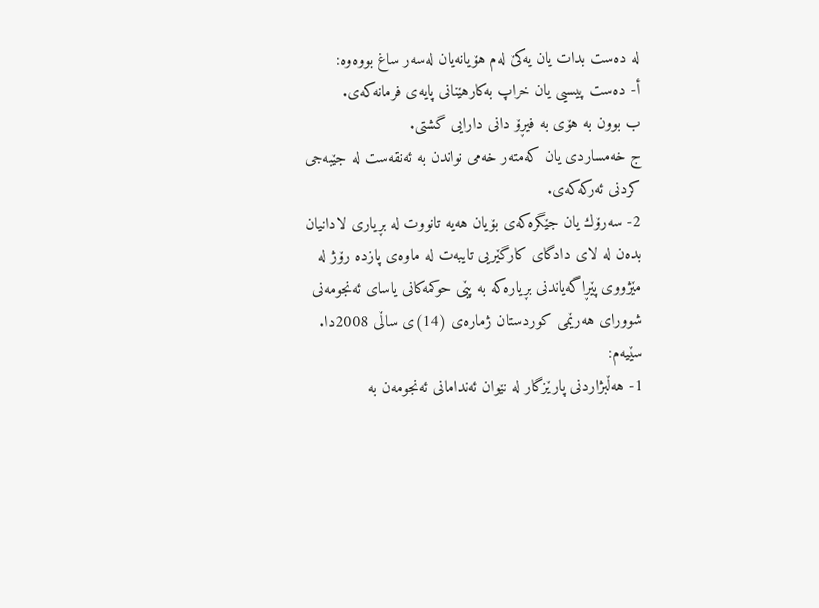له‌ ده‌ست بدات یان یه‌كێ له‌م هۆیانه‌یان له‌سه‌ر ساغ بووه‌وه‌:
أ‌- ده‌ست پیسیی یان خراپ به‌كارهێنانی پایه‌ی فرمانه‌كه‌ی.
ب بوون به‌ هۆی به‌ فیڕۆ دانی دارایی گشتی.
ج خه‌مساردی یان كه‌مته‌ر خه‌می نواندن به‌ ئه‌نقه‌ست له‌ جێبه‌جی كردنی ئه‌ركه‌كه‌ی.
2- سه‌رۆك یان جێگره‌كه‌ی بۆیان هه‌یه‌ تانووت له‌ بڕیاری لادانیان بده‌ن له‌ لای دادگای كارگێریی تایبه‌ت له‌ ماوه‌ی پازده‌ رۆژ له‌ مێژووی پێڕاگه‌یاندنی بڕیاره‌كه‌ به‌ پێی حوكمه‌كانی یاسای ئه‌نجومه‌نی شوورای هه‌رێمی كوردستان ژماره‌ی (14)ی ساڵی 2008دا.
سێیه‌م:
1- هه‌ڵبژاردنی پارێزگار له‌ نێوان ئه‌ندامانی ئه‌نجومه‌ن به‌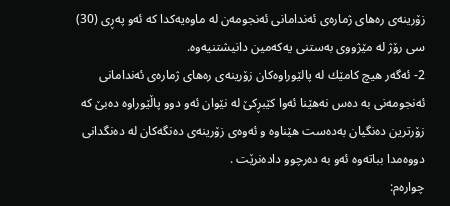زۆرینه‌ی ره‌های ژماره‌ی ئه‌ندامانی ئه‌نجومه‌ن له‌ ماوه‌یه‌كدا كه‌ ئه‌و په‌ڕی (30) سی رۆژ له‌ مێژووی به‌ستنی یه‌كه‌مین دانیشتنیه‌وه‌.
2- ئه‌گه‌ر هیچ كامێك له‌ پالێوراوه‌كان زۆرینه‌ی ره‌های ژماره‌ی ئه‌ندامانی ئه‌نجومه‌نی به‌ ده‌س نه‌هێنا ئه‌وا كێبڕكێ له‌ نێوان ئه‌و دوو پاڵێوراوه‌ ده‌بێ كه‌ زۆرترین ده‌نگیان به‌ده‌ست هێناوه‌ و ئه‌وه‌ی زۆرینه‌ی ده‌نگه‌كان له‌ ده‌نگدانی دووه‌مدا بباته‌وه‌ ئه‌و به‌ ده‌رچوو داده‌نرێت .
چواره‌م: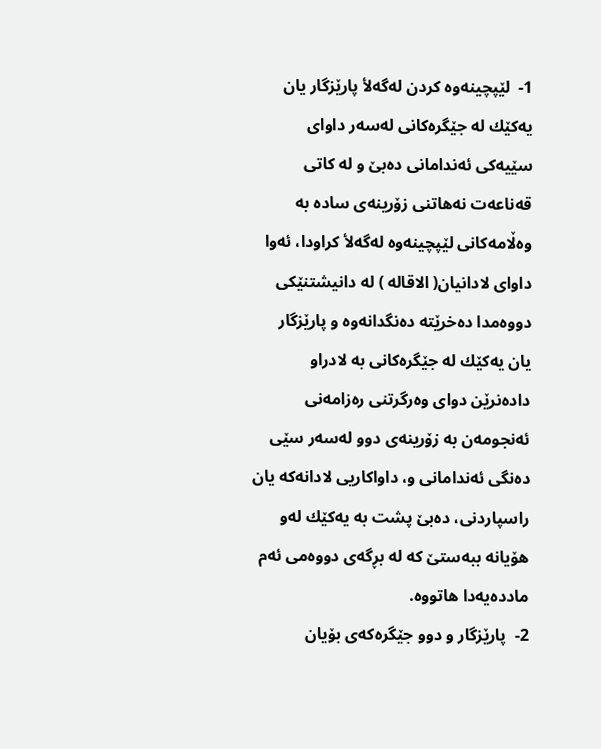1-  لێپچینه‌وه‌ كردن له‌گه‌لأ پارێزگار یان یه‌كێك له‌ جێگره‌كانی له‌سه‌ر داوای سێیه‌كی ئه‌ندامانی ده‌بێ و له‌ كاتی قه‌ناعه‌ت نه‌هاتنی زۆرینه‌ی ساده‌ به‌ وه‌ڵامه‌كانی لێپچینه‌وه‌ له‌گه‌لأ كراودا، ئه‌وا داوای لادانیان( الاقاله‌ ) له‌ دانیشتنێكی دووه‌مدا ده‌خرێته‌ ده‌نگدانه‌وه‌ و پارێزگار یان یه‌كێك له‌ جێگره‌كانی به‌ لادراو داده‌نرێن دوای وه‌رگرتنی ره‌زامه‌نی ئه‌نجومه‌ن به‌ زۆرینه‌ی دوو له‌سه‌ر سێی ده‌نگی ئه‌ندامانی و، داواكاریی لادانه‌كه‌ یان راسپاردنی، ده‌بێ پشت به‌ یه‌كێك له‌و هۆیانه‌ ببه‌ستێ كه‌ له‌ بڕگه‌ی دووه‌می ئه‌م مادده‌یه‌دا هاتووه‌.
2-  پارێزگار و دوو جێگره‌كه‌ی بۆیان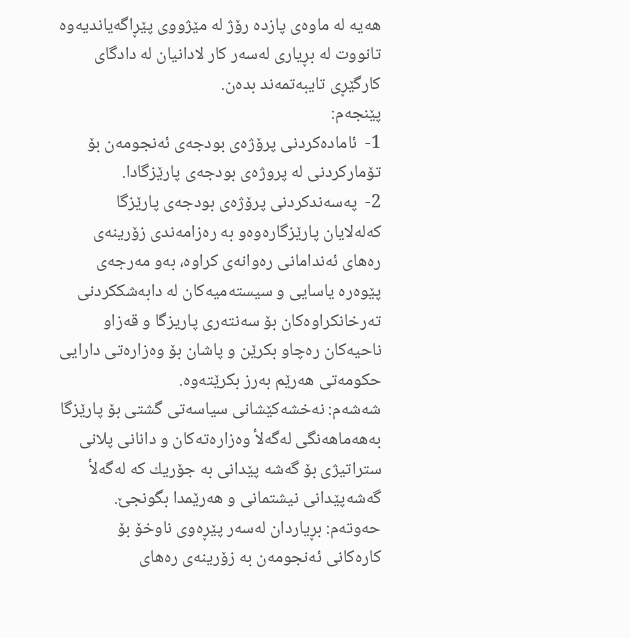هه‌یه‌ له‌ ماوه‌ی پازده‌ رۆژ له‌ مێژووی پێڕاگه‌یاندیه‌وه‌ تانووت له‌ بڕیاری له‌سه‌ر كار لادانیان له‌ دادگای كارگێڕی تایبه‌تمه‌ند بده‌ن.
پێنجه‌م:
1-  ئاماده‌كردنی پرۆژه‌ی بودجه‌ی ئه‌نجومه‌ن بۆ تۆماركردنی له‌ پروژه‌ی بودجه‌ی پارێزگادا.
2-  په‌سه‌ندكردنی پرۆژه‌ی بودجه‌ی پارێزگا كه‌له‌لایان پارێزگاره‌وه‌و به‌ ره‌زامه‌ندی زۆرینه‌ی ره‌های ئه‌ندامانی ره‌وانه‌ی كراوه‌، به‌و مه‌رجه‌ی پێوه‌ره‌ یاسایی و سیسته‌میه‌كان له‌ دابه‌شككردنی ته‌رخانكراوه‌كان بۆ سه‌نته‌ری پاریزگا و قه‌زاو ناحیه‌كان ره‌چاو بكرێن و پاشان بۆ وه‌زاره‌تی دارایی حكومه‌تی هه‌رێم به‌رز بكرێته‌وه‌.
شه‌شه‌م: نه‌خشه‌كێشانی سیاسه‌تی گشتی بۆ پارێزگا به‌هه‌ماهه‌نگی له‌گه‌لأ وه‌زاره‌ته‌كان و دانانی پلانی ستراتیژی بۆ گه‌شه‌ پێدانی به‌ جۆریك كه‌ له‌گه‌لأ گه‌شه‌پێدانی نیشتمانی و هه‌رێمدا بگونجێ.
حه‌وته‌م: بڕیاردان له‌سه‌ر پێڕه‌وی ناوخۆ بۆ كاره‌كانی ئه‌نجومه‌ن به‌ زۆرینه‌ی ره‌های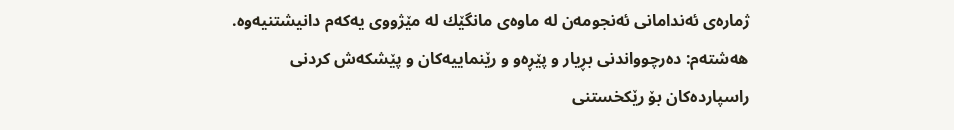ژماره‌ی ئه‌ندامانی ئه‌نجومه‌ن له‌ ماوه‌ی مانگێك له‌ مێژووی یه‌كه‌م دانیشتنیه‌وه‌.
هه‌شته‌م: ده‌رچوواندنی بڕیار و پێڕه‌و و رێنماییه‌كان و پێشكه‌ش كردنی راسپارده‌كان بۆ رێكخستنی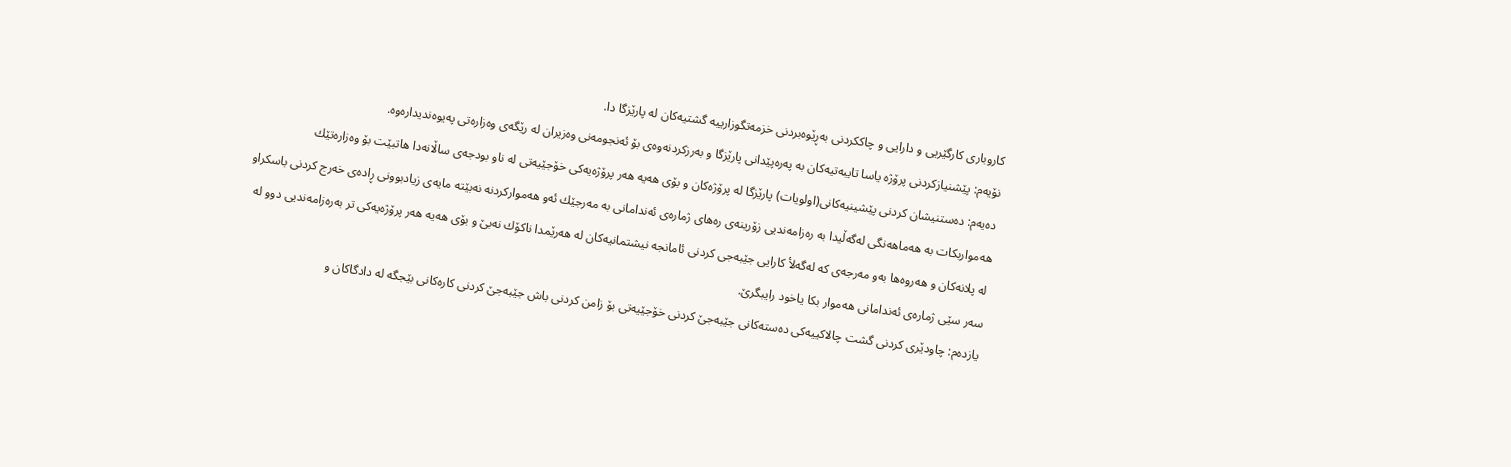كاروباری كارگێریی و دارایی و چاككردنی به‌ڕێوه‌بردنی خزمه‌تگوزارییه‌ گشتیه‌كان له‌ پارێزگا دا.
نۆیه‌م: پێشنیازكردنی پرۆژه‌ یاسا تایبه‌تیه‌كان به‌ په‌ره‌پێدانی پارێزگا و به‌رزكردنه‌وه‌ی بۆ ئه‌نجومه‌نی وه‌زیران له‌ رێگه‌ی وه‌زاره‌تی په‌یوه‌ندیداره‌وه‌.
ده‌یه‌م: ده‌ستنیشان كردنی پێشینیه‌كانی(اولویات) پارێزگا له‌ پرۆژه‌كان و بۆی هه‌یه‌ هه‌ر پرۆژه‌یه‌كی خۆجێیه‌تی له‌ ناو بودجه‌ی ساڵانه‌دا هاتبێت بۆ وه‌زاره‌تێك هه‌مواربكات به‌ هه‌ماهه‌نگی له‌گه‌ڵیدا به‌ ره‌زامه‌ندیی زۆرینه‌ی ره‌های ژماره‌ی ئه‌ندامانی به‌ مه‌رجێك ئه‌و هه‌مواركردنه‌ نه‌بێته‌ مایه‌ی زیادبوونی ڕاده‌ی خه‌رج كردنی باسكراو له‌ پلانه‌كان و هه‌روه‌ها به‌و مه‌رجه‌ی كه‌ له‌گه‌لأ كارایی جێبه‌جی كردنی ئامانجه‌ نیشتمانیه‌كان له‌ هه‌رێمدا ناكۆك نه‌بێ و بۆی هه‌یه‌ هه‌ر پرۆژه‌یه‌كی تر به‌ره‌زامه‌ندیی دوو له‌ سه‌ر سێی ژماره‌ی ئه‌ندامانی هه‌موار بكا یاخود رایبگرێ.
یازده‌م: چاودێری كردنی گشت چالاكییه‌كی ده‌سته‌كانی جێبه‌جێ كردنی خۆجێیه‌تی بۆ زامن كردنی باش جێبه‌جێ كردنی كاره‌كانی بێجگه‌ له‌ دادگاكان و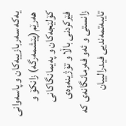یه‌كه‌ سه‌ربازییه‌كان و پاسه‌وانی هه‌رێم(پێشمه‌رگه‌) زانكۆ و كۆلێجه‌كان و په‌یمانگاكانی فێركردنی باڵا و تۆژینه‌وه‌ی زانستی و ئه‌و فه‌رمانگانه‌ی كه‌ تایبه‌تمه‌ندیی فیدرالییان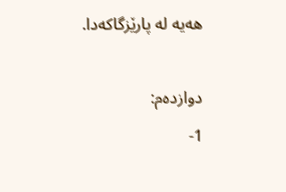هه‌یه‌ له‌ پارێزگاكه‌دا.

دوازده‌م:
1-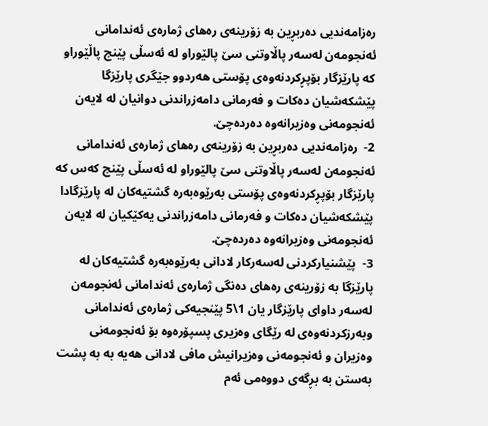ره‌زامه‌ندیی ده‌ربڕین به‌ زۆرینه‌ی ره‌های ژماره‌ی ئه‌ندامانی ئه‌نجومه‌ن له‌سه‌ر پاڵاوتنی سێ پالێوراو له‌ ئه‌سڵی پێنج پاڵێوراو كه‌ پارێزگار بۆپڕكردنه‌وه‌ی پۆستی هه‌ردوو جێگری پارێزگا پێشكه‌شیان ده‌كات و فه‌رمانی دامه‌زراندنی دوانیان له‌ لایه‌ن ئه‌نجومه‌نی وه‌زیرانه‌وه‌ ده‌رده‌چێ.
2-  ره‌زامه‌ندیی ده‌ربڕین به‌ زۆرینه‌ی ره‌های ژماره‌ی ئه‌ندامانی ئه‌نجومه‌ن له‌سه‌ر پاڵاوتنی سێ پالێوراو له‌ ئه‌سڵی پێنج كه‌س كه‌ پارێزگار بۆپڕكردنه‌وه‌ی پۆستی به‌رێوه‌به‌ره‌ گشتیه‌كان له‌ پارێزگادا پێشكه‌شیان ده‌كات و فه‌رمانی دامه‌زراندنی یه‌كێكیان له‌ لایه‌ن ئه‌نجومه‌نی وه‌زیرانه‌وه‌ ده‌رده‌چێ.
3-  پێشنیاركردنی له‌سه‌ركار لادانی به‌رێوه‌به‌ره‌ گشتیه‌كان له‌ پارێزگا به‌ زۆرینه‌ی ره‌های ده‌نگی ژماره‌ی ئه‌ندامانی ئه‌نجومه‌ن له‌سه‌ر داوای پارێزگار یان 1\5 پێنجیه‌كی ژماره‌ی ئه‌ندامانی وبه‌رزكردنه‌وه‌ی له‌ رێگای وه‌زیری پسپۆره‌وه‌ بۆ ئه‌نجومه‌نی وه‌زیران و ئه‌نجومه‌نی وه‌زیرانیش مافی لادانی هه‌یه‌ به‌ به‌ پشت به‌ستن به‌ بڕگه‌ی دووه‌می ئه‌م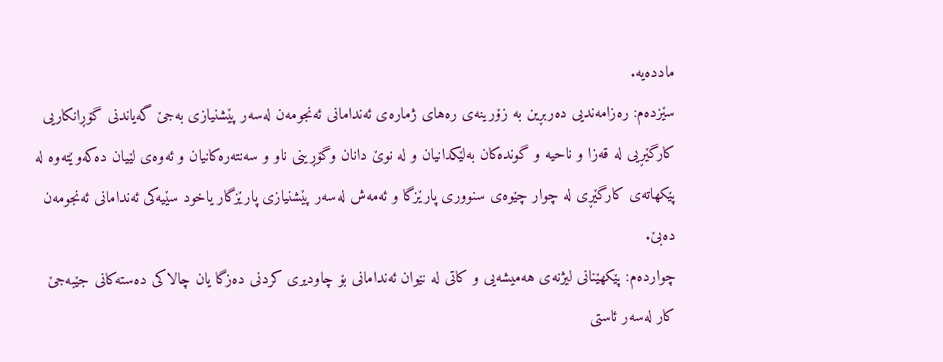مادده‌یه‌.
سێزده‌م: ره‌زامه‌ندیی ده‌ربڕین به‌ زۆرینه‌ی ره‌های ژماره‌ی ئه‌ندامانی ئه‌نجومه‌ن له‌سه‌ر پێشنیازی به‌جێ گه‌یاندنی گۆڕانكاریی كارگێڕیی له‌ قه‌زا و ناحیه‌ و گونده‌كان به‌لێكدانیان و له‌ نوێ دانان وگۆڕینی ناو و سه‌نته‌ره‌كانیان و ئه‌وه‌ی لێیان ده‌كه‌وێته‌وه‌ له‌ پێكهاته‌ی كارگێڕی له‌ چوار چێوه‌ی سنووری پارێزگا و ئه‌مه‌ش له‌سه‌ر پێشنیازی پارێزگار یاخود سێیه‌كی ئه‌ندامانی ئه‌نجومه‌ن ده‌بێ.
چوارده‌م: پێكهێنانی لیژنه‌ی هه‌میشه‌یی و كاتی له‌ نێوان ئه‌ندامانی بۆ چاودیری كردنی ده‌زگا یان چالاكی ده‌سته‌كانی جێبه‌جێ كار له‌سه‌ر ئاستی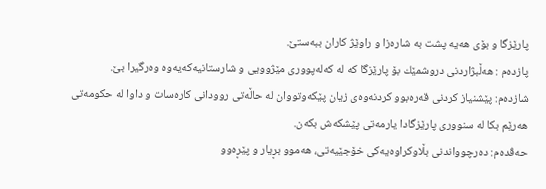پارێزگا و بۆی هه‌یه‌ پشت به‌ شاره‌زا و راوێژ كاران ببه‌ستێ.
پازده‌م : هه‌ڵبژاردنی دروشمێك بۆ پارێزگا كه‌ له‌ كه‌له‌پووری مێژوویی و شارستانیه‌كه‌یه‌وه‌ وه‌رگیرا بێ.
شازده‌م: پێشنیاز كردنی قه‌ره‌بوو كردنه‌وه‌ی زیان پێكه‌وتووان له‌ حاڵه‌تی روودانی كاره‌سات و داوا له‌ حكومه‌تی هه‌رێم بكا له‌ سنووری پارێزگادا یارمه‌تی پێشكه‌ش بكه‌ن.
حه‌ڤده‌م: ده‌رچوواندنی بڵاوكراوه‌یه‌كی خۆجێیه‌تی، هه‌موو بڕیار و پێڕه‌وو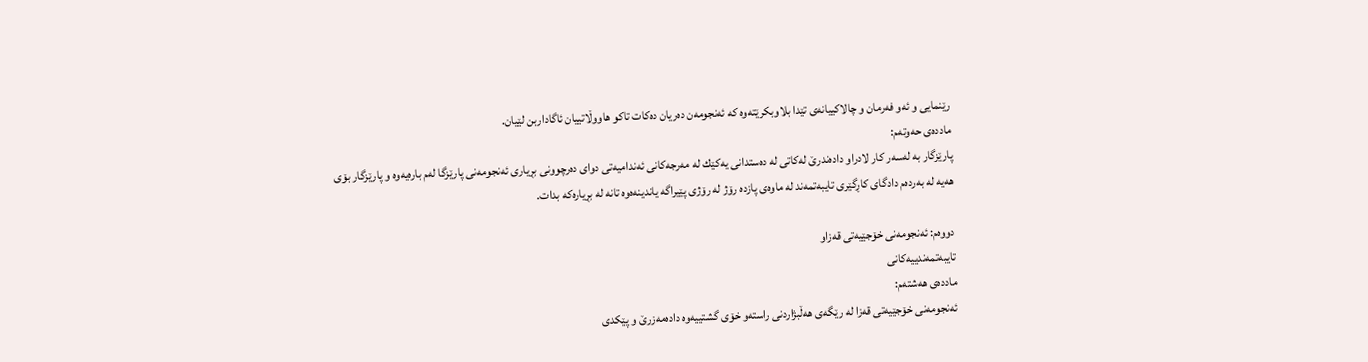رێنمایی و ئه‌و فه‌رمان و چالاكییانه‌ی تێدا بلاوبكرێته‌وه‌ كه‌ ئه‌نجومه‌ن ده‌ریان ده‌كات تاكو هاووڵاتییان ئاگاداربن لێیان.
مادده‌ی حه‌وته‌م:
پارێزگار به‌ له‌سه‌ر كار لادراو داده‌ندرێ له‌كاتی له‌ ده‌ستدانی یه‌كێك له‌ مه‌رجه‌كانی ئه‌ندامیه‌تی دوای ده‌رچوونی بڕیاری ئه‌نجومه‌نی پارێزگا له‌م باره‌یه‌وه‌ و پارێزگار بۆی هه‌یه‌ له‌ به‌رده‌م دادگای كاڕگێری تایبه‌تمه‌ند له‌ ماوه‌ی پازده‌ رۆژ له‌ رۆژی پێیراگه‌ یاندینه‌ه‌وه‌ تانه‌ له‌ بڕیاره‌كه‌ بدات.

دووه‌م: ئه‌نجومه‌نی خۆجێیه‌تی قه‌زاو
تایبه‌تمه‌ندییه‌كانی
مادده‌ی هه‌شته‌م:
ئه‌نجومه‌نی خۆجێیه‌تی قه‌زا له‌ رێگه‌ی هه‌ڵبژاردنی راسته‌و خۆی گشتییه‌وه‌ داده‌مه‌زرێ و پێكدی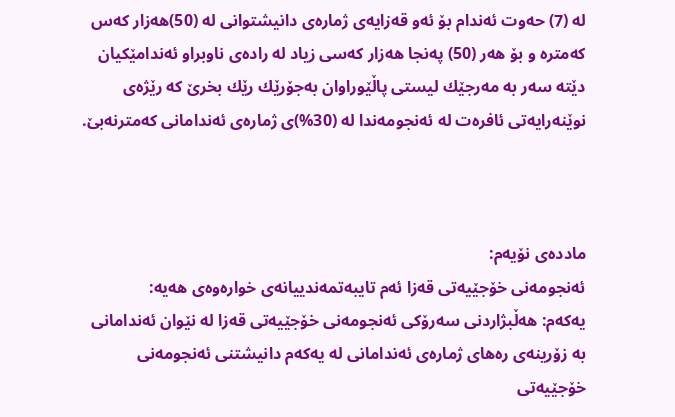له‌ (7) حه‌وت ئه‌ندام بۆ ئه‌و قه‌زایه‌ی ژماره‌ی دانیشتوانی له‌ (50)هه‌زار كه‌س كه‌متره‌ و بۆ هه‌ر (50) په‌نجا هه‌زار كه‌سی زیاد له‌ راده‌ی ناوبراو ئه‌ندامێكیان دێته‌ سه‌ر به‌ مه‌رجێك لیستی پاڵێوراوان به‌جۆرێك رێك بخرێ كه‌ رێژه‌ی نوێنه‌رایه‌تی ئافره‌ت له‌ ئه‌نجومه‌ندا له‌ (30%)ی ژماره‌ی ئه‌ندامانی كه‌مترنه‌بێ.



مادده‌ی نۆیه‌م:
ئه‌نجومه‌نی خۆجێیه‌تی قه‌زا ئه‌م تایبه‌تمه‌ندییانه‌ی خواره‌وه‌ی هه‌یه‌:
یه‌كه‌م: هه‌ڵبژاردنی سه‌رۆكی ئه‌نجومه‌نی خۆجێیه‌تی قه‌زا له‌ نێوان ئه‌ندامانی به‌ زۆرینه‌ی ره‌های ژماره‌ی ئه‌ندامانی له‌ یه‌كه‌م دانیشتنی ئه‌نجومه‌نی خۆجێیه‌تی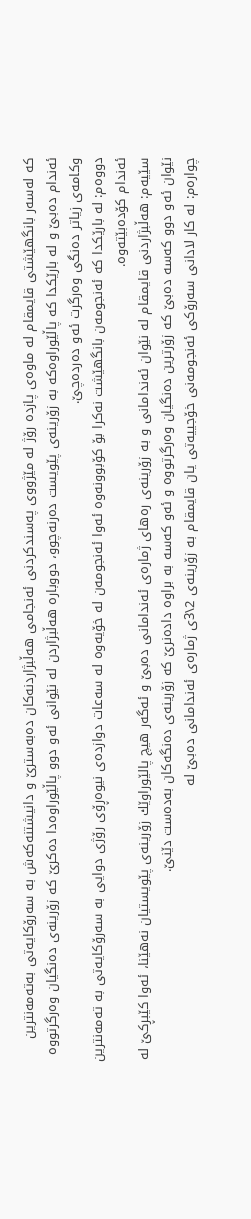كه‌ له‌سه‌ر بانگهێشتی قایمقام له‌ ماوه‌ی پازده‌ رۆژ له‌ مێژووی په‌سندكردنی ئه‌نجامی هه‌ڵبژاردنه‌كان ده‌به‌سترێ و دانیشتنه‌كه‌ش به‌ سه‌رۆكایه‌تی به‌ته‌مه‌نترین ئه‌ندام ده‌بێ و له‌ بارێكدا كه‌ پاڵێوراوه‌كه‌ به‌ زۆرینه‌ی پێویست ده‌رنه‌چوو، دووباره‌ هه‌ڵبژاردن له‌ نێوانی ئه‌و دوو پاڵێوراوه‌دا ده‌كرێ كه‌ زۆرینه‌ی ده‌نگیان وه‌رگرتووه‌ وكامه‌ی زیاتر ده‌نگی وه‌رگرت ئه‌و ده‌رده‌چێ.
دووه‌م: له‌ بارێكدا كه‌ ئه‌نجومه‌ن بانگهێشت نه‌كرا بۆ كۆبوونه‌وه‌ ئه‌وا ئه‌نجومه‌ن له‌ خۆیه‌وه‌ له‌ سه‌عات دوازده‌ی نیوه‌ڕۆی رۆژی دوایی به‌ سه‌رۆكایه‌تی به‌ ته‌مه‌نترین ئه‌ندام كۆده‌بێته‌وه‌.
سێیه‌م: هه‌ڵبژاردنی قایمقام له‌ نێوان ئه‌ندامانی و به‌ زۆرینه‌ی ره‌های ژماره‌ی ئه‌ندامانی ده‌بێ و ئه‌گه‌ر هیچ پالێوراوێك زۆرینه‌ی پێویستیان نه‌هێنا، ئه‌وا كێبڕكێ له‌ نێوان ئه‌و دوو كه‌سه‌ ده‌بێ كه‌ زۆرترین ده‌نگیان وه‌رگرتووه‌ و ئه‌و كه‌سه‌ به‌ براوه‌ داده‌نرێ كه‌ زۆرینه‌ی ده‌نگه‌كان به‌ده‌ست دێنێ.
چواره‌م: له‌ كار لادانی سه‌رۆكی ئه‌نجومه‌نی خۆجییه‌تی یان قایمقام به‌ زۆرینه‌ی 2\3ی ژماره‌ی ئه‌ندامانی ده‌بێ له‌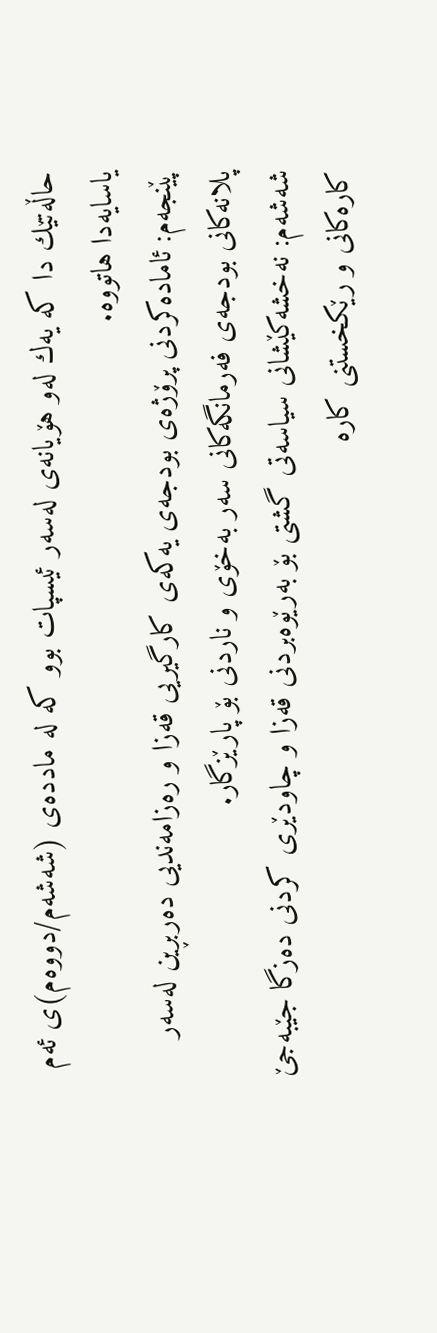حاڵه‌تێك دا كه‌ یه‌ك له‌و هۆیانه‌ی له‌سه‌ر ئیسپات بوو كه‌ له‌ مادده‌ی (شه‌شه‌م/دووه‌م)ی ئه‌م یاسایه‌دا هاتووه‌.
پێنجه‌م: ئاماده‌كردنی پرۆژه‌ی بودجه‌ی یه‌كه‌ی كارگیریی قه‌زا و ره‌زامه‌ندیی ده‌ربڕین له‌سه‌ر پلانه‌كانی بودجه‌ی فه‌رمانگه‌كانی سه‌ر به‌خۆی و ناردنی بۆ پارێزگار.
شه‌شه‌م: نه‌خشه‌كێشانی سیاسه‌تی گشتی بۆ به‌رێوه‌بردنی قه‌زا و چاودێری كردنی ده‌زگا جێبه‌جێ كاره‌كانی و رێكخستنی كاره‌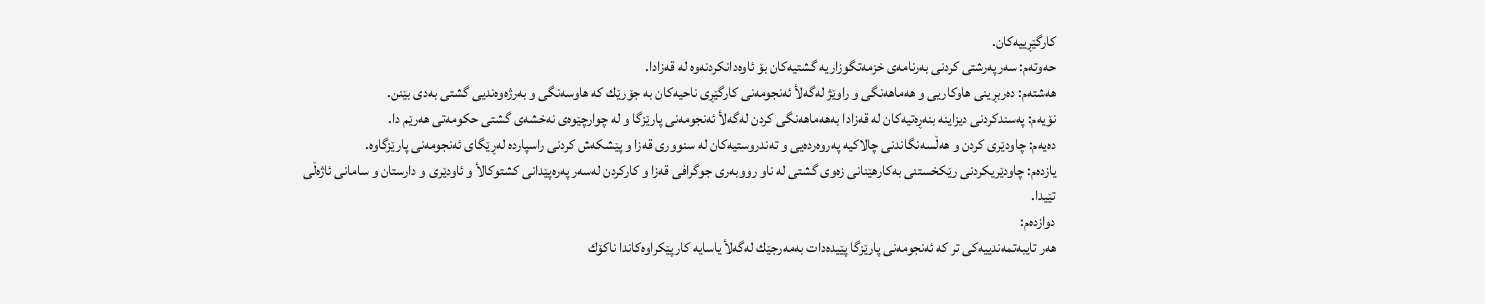كارگێڕییه‌كان.
حه‌وته‌م: سه‌رپه‌رشتی كردنی به‌رنامه‌ی خزمه‌تگوزاریه‌ گشتیه‌كان بۆ ئاوه‌دانكردنه‌وه‌ له‌ قه‌زادا.
هه‌شته‌م: ده‌ربڕینی هاوكاریی و هه‌ماهه‌نگی و راوێژ له‌گه‌لأ ئه‌نجومه‌نی كارگێڕی ناحیه‌كان به‌ جۆرێك كه‌ هاوسه‌نگی و به‌رژه‌وه‌ندیی گشتی به‌دی بێنن.
نۆیه‌م: په‌سندكردنی دیزاینه‌ بنه‌ڕه‌تیه‌كان له‌ قه‌زادا به‌هه‌ماهه‌نگی كردن له‌گه‌لأ ئه‌نجومه‌نی پارێزگا و له‌ چوارچێوه‌ی نه‌خشه‌ی گشتی حكومه‌تی هه‌رێم دا.
ده‌یه‌م: چاودێری كردن و هه‌ڵسه‌نگاندنی چالاكیه‌ په‌روه‌رده‌یی و ته‌ندروستیه‌كان له‌ سنووری قه‌زا و پێشكه‌ش كردنی راسپارده‌ له‌ڕێگای ئه‌نجومه‌نی پارێزگاوه‌.
یازده‌م: چاودێریكردنی رێكخستنی به‌كارهێنانی زه‌وی گشتی له‌ ناو رووبه‌ری جوگرافی قه‌زا و كاركردن له‌سه‌ر په‌ره‌پێدانی كشتوكالأ و ئاودێری و دارستان و سامانی ئاژه‌ڵی تێیدا.
دوازده‌م:
هه‌ر تایبه‌تمه‌ندییه‌كی تر كه‌ ئه‌نجومه‌نی پارێزگا پێیده‌دات به‌مه‌رجێك له‌گه‌لأ یاسایه‌ كارپێكراوه‌كاندا ناكۆك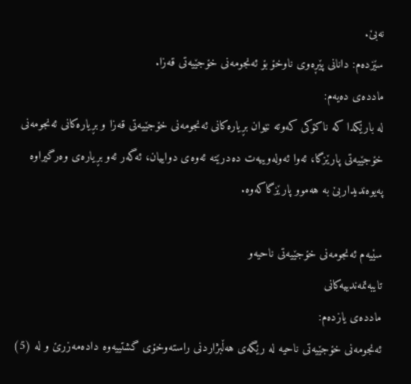نه‌بێ.
سێزده‌م: دانانی پێڕه‌وی ناوخۆ بۆ ئه‌نجومه‌نی خۆجێیه‌تی قه‌زا.
مادده‌ی ده‌یه‌م:
له‌ بارێكدا كه‌ ناكۆكی كه‌وته‌ نێوان بڕیاره‌كانی ئه‌نجومه‌نی خۆجێیه‌تی قه‌زا و بڕیاره‌كانی ئه‌نجومه‌نی خۆجێیه‌تی پارێزگا، ئه‌وا ئه‌وله‌وییه‌ت ده‌درێته‌ ئه‌وه‌ی دواییان، ئه‌گه‌ر ئه‌و بڕیاره‌ی وه‌رگیراوه‌ په‌یوه‌ندیداربێ به‌ هه‌موو پارێزگاكه‌وه‌.

سێیه‌م ئه‌نجومه‌نی خۆجێیه‌تی ناحیه‌و
تایبه‌تمه‌ندییه‌كانی
مادده‌ی یازده‌م:
ئه‌نجومه‌نی خۆجێیه‌تی ناحیه‌ له‌ رێگه‌ی هه‌ڵبژاردنی راسته‌وخۆی گشتییه‌وه‌ داده‌مه‌زرێ و له‌ (5)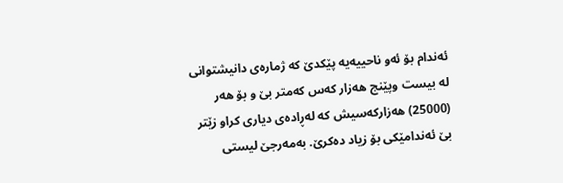ئه‌ندام بۆ ئه‌و ناحییه‌یه‌ پێكدێ كه‌ ژماره‌ی دانیشتوانی له‌ بیست وپێنج هه‌زار كه‌س كه‌متر بێ و بۆ هه‌ر (25000) هه‌زاركه‌سیش كه‌ له‌ڕاده‌ی دیاری كراو زێتر بێ ئه‌ندامێكی بۆ زیاد ده‌كرێ. به‌مه‌رجێ لیستی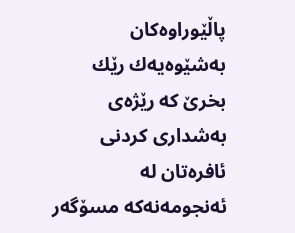پاڵێوراوه‌كان به‌شێوه‌یه‌ك رێك بخرێ كه‌ رێژه‌ی به‌شداری كردنی ئافره‌تان له‌ ئه‌نجومه‌نه‌كه‌ مسۆگه‌ر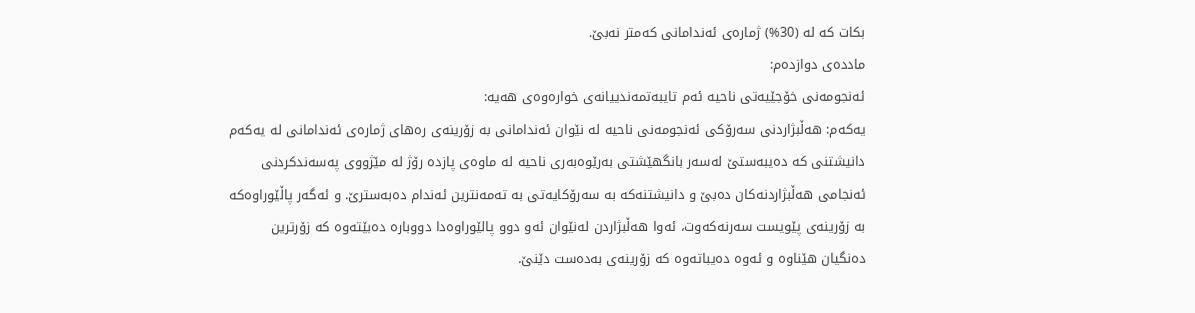بكات كه‌ له‌ (30%) ژماره‌ی ئه‌ندامانی كه‌متر نه‌بێ.
مادده‌ی دوازده‌م:
ئه‌نجومه‌نی خۆجێیه‌تی ناحیه‌ ئه‌م تایبه‌تمه‌ندییانه‌ی خواره‌وه‌ی هه‌یه‌:
یه‌كه‌م: هه‌ڵبژاردنی سه‌رۆكی ئه‌نجومه‌نی ناحیه‌ له‌ نێوان ئه‌ندامانی به‌ زۆرینه‌ی ره‌های ژماره‌ی ئه‌ندامانی له‌ یه‌كه‌م دانیشتنی كه‌ ده‌یبه‌ستێ له‌سه‌ر بانگهێشتی به‌رێوه‌به‌ری ناحیه‌ له‌ ماوه‌ی پازده‌ رۆژ له‌ مێژووی په‌سه‌ندكردنی ئه‌نجامی هه‌ڵبژاردنه‌كان ده‌بێ و دانیشتنه‌كه‌ به‌ سه‌رۆكایه‌تی به‌ ته‌مه‌نترین ئه‌ندام ده‌به‌سترێ. و ئه‌گه‌ر پاڵێوراوه‌كه‌ به‌ زۆرینه‌ی پێویست سه‌رنه‌كه‌وت، ئه‌وا هه‌ڵبژاردن له‌نێوان ئه‌و دوو پالێوراوه‌دا دووباره‌ ده‌بێته‌وه‌ كه‌ زۆرترین ده‌نگیان هێناوه‌ و ئه‌وه‌ ده‌یباته‌وه‌ كه‌ زۆرینه‌ی به‌ده‌ست دێنێ.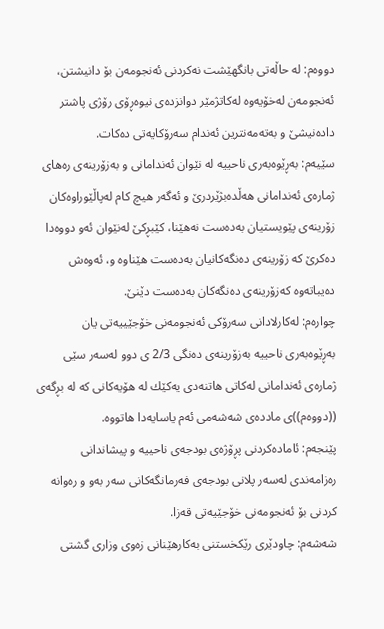دووه‌م: له‌ حاڵه‌تی بانگهێشت نه‌كردنی ئه‌نجومه‌ن بۆ دانیشتن، ئه‌نجومه‌ن له‌خۆیه‌وه‌ له‌كاتژمێر دوانزده‌ی نیوه‌ڕۆی رۆژی پاشتر داده‌نیشێ و به‌ته‌مه‌نترین ئه‌ندام سه‌رۆكایه‌تی ده‌كات.
سێیه‌م: به‌ڕێوه‌به‌ری ناحییه‌ له‌ نێوان ئه‌ندامانی و به‌زۆرینه‌ی ره‌های ژماره‌ی ئه‌ندامانی هه‌ڵده‌بژێردرێ و ئه‌گه‌ر هیچ كام له‌پاڵێوراوه‌كان زۆرینه‌ی پێویستیان به‌ده‌ست نه‌هێنا، كێبڕكێ له‌نێوان ئه‌و دووه‌دا ده‌كرێ كه‌ زۆرینه‌ی ده‌نگه‌كانیان به‌ده‌ست هێناوه‌ و، ئه‌وه‌ش ده‌یباته‌وه‌ كه‌زۆرینه‌ی ده‌نگه‌كان به‌ده‌ست دێنێ.
چواره‌م: له‌كارلادانی سه‌رۆكی ئه‌نجومه‌نی خۆجێییه‌تی یان به‌ڕێوه‌به‌ری ناحییه‌ به‌زۆرینه‌ی ده‌نگی 2/3 ی دوو له‌سه‌ر سێی ژماره‌ی ئه‌ندامانی له‌كاتی هاتنه‌دی یه‌كێك له‌ هۆیه‌كانی كه‌ له‌ بڕگه‌ی ((دووه‌م))ی مادده‌ی شه‌شه‌می ئه‌م یاسایه‌دا هاتووه‌.
پێنجه‌م: ئاماده‌كردنی پڕۆژه‌ی بودجه‌ی ناحییه‌ و پیشاندانی ره‌زامه‌ندی له‌سه‌ر پلانی بودجه‌ی فه‌رمانگه‌كانی سه‌ر به‌و و ره‌وانه‌ كردنی بۆ ئه‌نجومه‌نی خۆجێیه‌تی قه‌زا.
شه‌شه‌م: چاودێری رێكخستنی به‌كارهێنانی زه‌وی وزاری گشتی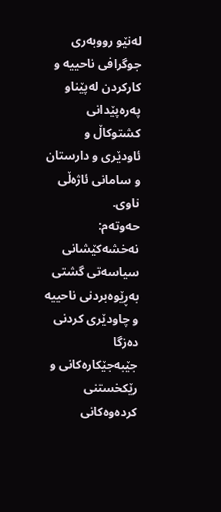له‌نێو رووبه‌ری جوگرافی ناحییه‌ و كاركردن له‌پێناو په‌ره‌پێدانی كشتوكاڵ و ئاودێری و دارستان و سامانی ئاژه‌ڵی ناوی.
حه‌وته‌م: نه‌خشه‌كێشانی سیاسه‌تی گشتی به‌ڕێوه‌بردنی ناحییه‌ و چاودێری كردنی ده‌زگا جێبه‌جێكاره‌كانی و رێكخستنی كرده‌وه‌كانی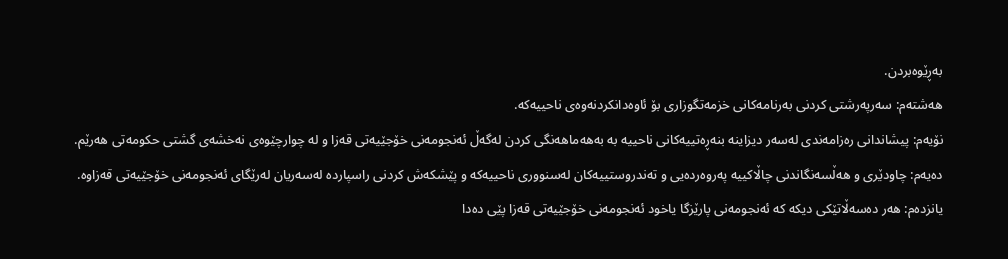به‌ڕێوه‌بردن.
هه‌شته‌م: سه‌رپه‌رشتی كردنی به‌رنامه‌كانی خزمه‌تگوزاری بۆ ئاوه‌دانكردنه‌وه‌ی ناحییه‌كه‌.
نۆیه‌م: پیشاندانی ره‌زامه‌ندی له‌سه‌ر دیزاینه‌ بنه‌ڕه‌تییه‌كانی ناحییه‌ به‌ به‌هه‌ماهه‌نگی كردن له‌گه‌ڵ ئه‌نجومه‌نی خۆجێیه‌تی قه‌زا و له‌ چوارچێوه‌ی نه‌خشه‌ی گشتی حكومه‌تی هه‌رێم.
ده‌یه‌م: چاودێری و هه‌ڵسه‌نگاندنی چاڵاكییه‌ په‌روه‌رده‌یی و ته‌ندروستییه‌كان له‌سنووری ناحییه‌كه‌ و پێشكه‌ش كردنی راسپارده‌ له‌سه‌ریان له‌رێگای ئه‌نجومه‌نی خۆجێیه‌تی قه‌زاوه‌.
یانزده‌م: هه‌ر ده‌سه‌ڵاتێكی دیكه‌ كه‌ ئه‌نجومه‌نی پارێزگا یاخود ئه‌نجومه‌نی خۆجێیه‌تی قه‌زا پێی ده‌دا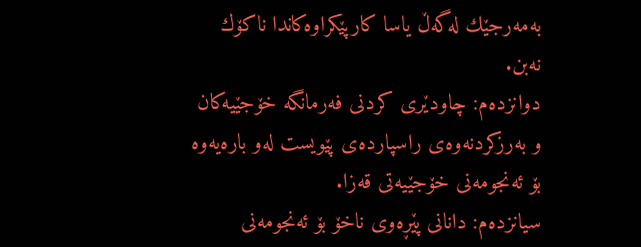به‌مه‌رجێك له‌گه‌ڵ یاسا كارپێكراوه‌كاندا ناكۆك نه‌بن.
دوانزده‌م: چاودێری كردنی فه‌رمانگه‌ خۆجێیه‌كان و به‌رزكردنه‌وه‌ی راسپارده‌ی پێویست له‌و باره‌یه‌وه‌ بۆ ئه‌نجومه‌نی خۆجێیه‌تی قه‌زا.
سیانزده‌م: دانانی پێڕه‌وی ناخۆ بۆ ئه‌نجومه‌نی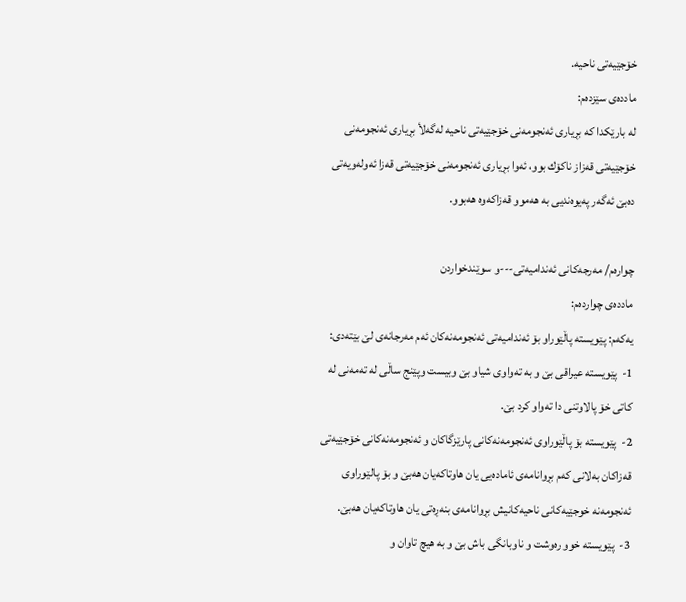خۆجێیه‌تی ناحیه‌.
مادده‌ی سێزده‌م:
له‌ بارێكدا كه‌ بڕیاری ئه‌نجومه‌نی خۆجێیه‌تی ناحیه‌ له‌گه‌لأ بڕیاری ئه‌نجومه‌نی خۆجێیه‌تی قه‌زاز ناكۆك بوو، ئه‌وا بڕیاری ئه‌نجومه‌نی خۆجێیه‌تی قه‌زا ئه‌وله‌ویه‌تی ده‌بێ ئه‌گه‌ر په‌یوه‌ندیی به‌ هه‌موو قه‌زاكه‌وه‌ هه‌بوو.

چواره‌م/ مه‌رجه‌كانی ئه‌ندامیه‌تی---و سوێندخواردن
مادده‌ی چوارده‌م:
یه‌كه‌م: پێویسته‌ پاڵێوراو بۆ ئه‌ندامیه‌تی ئه‌نجومه‌نه‌كان ئه‌م مه‌رجانه‌ی لێ بێته‌دی:
1-  پێویسته‌ عیراقی بێ و به‌ ته‌واوی شیاو بێ وبیست وپێنج ساڵی له‌ ته‌مه‌نی له‌ كاتی خۆ پالاوتنی دا ته‌واو كرد بێ.
2-  پێویسته‌ بۆ پاڵێوراوی ئه‌نجومه‌نه‌كانی پارێزگاكان و ئه‌نجومه‌نه‌كانی خۆجێیه‌تی قه‌زاكان به‌لانی كه‌م بڕوانامه‌ی ئاماده‌یی یان هاوتاكه‌یان هه‌بێ و بۆ پالێوراوی ئه‌نجومه‌نه‌ خوجێیه‌كانی ناحیه‌كانیش بڕوانامه‌ی بنه‌ڕه‌تی یان هاوتاكه‌یان هه‌بێ.
3-  پێویسته‌ خوو ره‌وشت و ناوبانگی باش بێ و به‌ هیچ تاوان و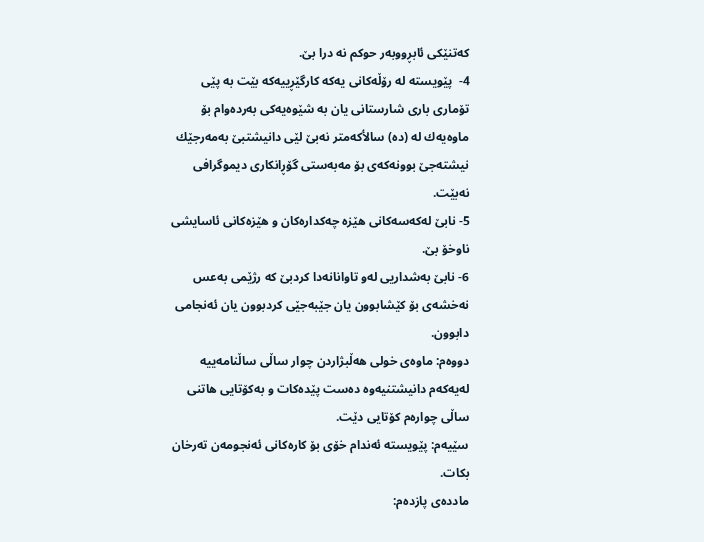كه‌تنێكی ئابڕووبه‌ر حوكم نه‌ درا بێ.
4-  پێویسته‌ له‌ رۆڵه‌كانی یه‌كه‌ كارگێڕییه‌كه‌ بێت به‌ پێی تۆماری باری شارستانی یان به‌ شێوه‌یه‌كی به‌رده‌وام بۆ ماوه‌یه‌ك له‌ (ده‌) سالأكه‌متر نه‌بێ لێی دانیشتبێ به‌مه‌رجێك نیشته‌جێ بوونه‌كه‌ی بۆ مه‌به‌ستی گۆڕانكاری دیموگرافی نه‌بێت.
5- نابێ له‌كه‌سه‌كانی هێزه‌ چه‌كداره‌كان و هێزه‌كانی ئاسایشی ناوخۆ بێ.
6- نابێ به‌شداریی له‌و تاوانانه‌دا كردبێ كه‌ رژێمی به‌عس نه‌خشه‌ی بۆ كێشابوون یان جێبه‌جێی كردبوون یان ئه‌نجامی دابوون.
دووه‌م: ماوه‌ی خولی هه‌ڵبژاردن چوار ساڵی ساڵنامه‌ییه‌ له‌یه‌كه‌م دانیشتنیه‌وه‌ ده‌ست پێده‌كات و به‌كۆتایی هاتنی ساڵی چواره‌م كۆتایی دێت.
سێیه‌م: پێویسته‌ ئه‌ندام خۆی بۆ كاره‌كانی ئه‌نجومه‌ن ته‌رخان بكات.
مادده‌ی پازده‌م: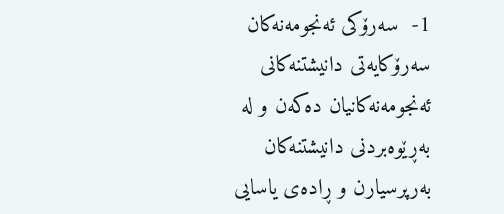1-  سه‌رۆكی ئه‌نجومه‌نه‌كان سه‌رۆكایه‌تی دانیشتنه‌كانی ئه‌نجومه‌نه‌كانیان ده‌كه‌ن و له‌ به‌ڕێوه‌بردنی دانیشتنه‌كان به‌رپرسیارن و ڕاده‌ی یاسایی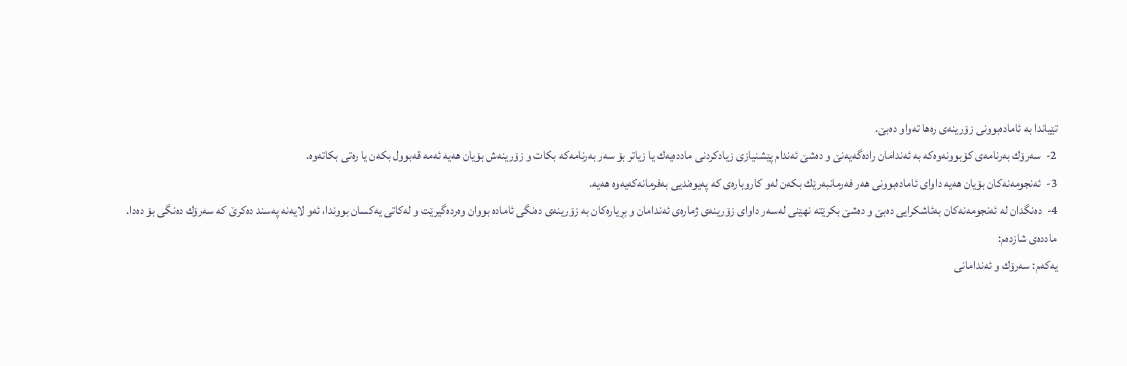تێیاندا به‌ ئاماده‌بوونی زۆرینه‌ی ره‌ها ته‌واو ده‌بێ.
2-  سه‌رۆك به‌رنامه‌ی كۆبوونه‌وه‌كه‌ به‌ ئه‌ندامان راده‌گه‌یه‌نێ و ده‌شێ ئه‌ندام پێشنیازی زیادكردنی مادده‌یه‌ك یا زیاتر بۆ سه‌ر به‌رنامه‌كه‌ بكات و زۆرینه‌ش بۆیان هه‌یه‌ ئه‌مه‌ قه‌بوول بكه‌ن یا ره‌تی بكاته‌وه‌.
3-  ئه‌نجومه‌نه‌كان بۆیان هه‌یه‌ داوای ئاماده‌بوونی هه‌ر فه‌رمانبه‌رێك بكه‌ن له‌و كاروباره‌ی كه‌ په‌یوه‌ندیی به‌فرمانه‌كه‌یه‌وه‌ هه‌یه‌.
4-  ده‌نگدان له‌ ئه‌نجومه‌نه‌كان به‌ئاشكرایی ده‌بێ و ده‌شێ بكرێته‌ نهێنی له‌سه‌ر داوای زۆرینه‌ی ژماره‌ی ئه‌ندامان و بڕیاره‌كان به‌ زۆرینه‌ی ده‌نگی ئاماده‌ بووان وه‌رده‌گیرێت و له‌كاتی یه‌كسان بووندا، ئه‌و لایه‌نه‌ په‌سند ده‌كرێ كه‌ سه‌رۆك ده‌نگی بۆ ده‌دا.
مادده‌ی شازده‌م:
یه‌كه‌م: سه‌رۆك و ئه‌ندامانی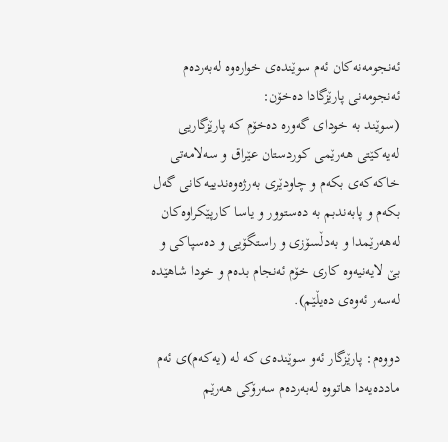ئه‌نجومه‌نه‌كان ئه‌م سوێنده‌ی خواره‌وه‌ له‌به‌رده‌م ئه‌نجومه‌نی پارێزگادا ده‌خۆن:
(سوێند به‌ خودای گه‌وره‌ ده‌خۆم كه‌ پارێزگاریی له‌یه‌كێتی هه‌رێمی كوردستان عێراق و سه‌لامه‌تی خاكه‌كه‌ی بكه‌م و چاودێری به‌رژه‌وه‌ندییه‌كانی گه‌ل بكه‌م و پابه‌ندبم به‌ ده‌ستوور و یاسا كارپێكراوه‌كان له‌هه‌رێمدا و به‌دڵسۆزی و راستگۆیی و ده‌سپاكی و بێ لایه‌نیه‌وه‌ كاری خۆم ئه‌نجام بده‌م و خودا شاهێده‌ له‌سه‌ر ئه‌وه‌ی ده‌یڵێم).

دووه‌م: پارێزگار ئه‌و سوێنده‌ی كه‌ له‌ (یه‌كه‌م)ی ئه‌م مادده‌یه‌دا هاتووه‌ له‌به‌رده‌م سه‌رۆكی هه‌رێم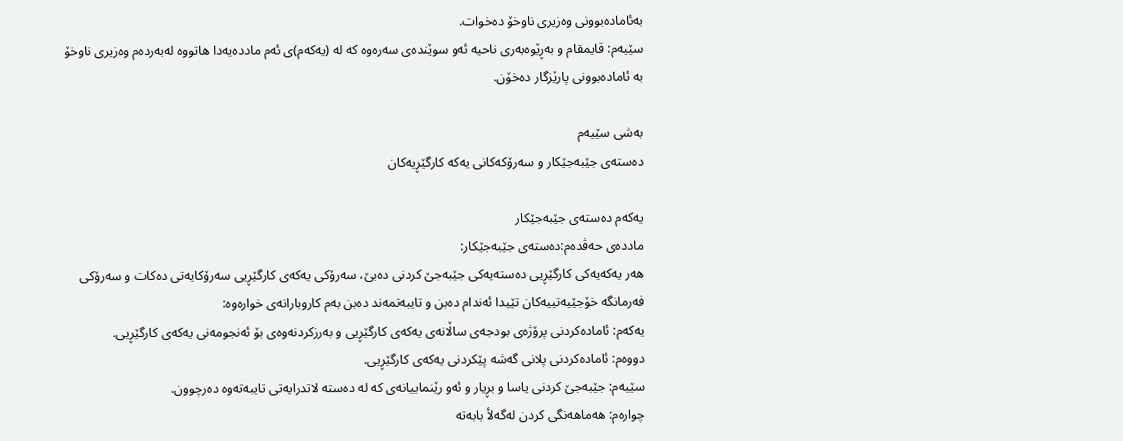به‌ئاماده‌بوونی وه‌زیری ناوخۆ ده‌خوات.
سێیه‌م: قایمقام و به‌ڕێوه‌به‌ری ناحیه‌ ئه‌و سوێنده‌ی سه‌ره‌وه‌ كه‌ له‌ (یه‌كه‌م)ی ئه‌م مادده‌یه‌دا هاتووه‌ له‌به‌رده‌م وه‌زیری ناوخۆ به‌ ئاماده‌بوونی پارێزگار ده‌خۆن.

به‌شی سێیه‌م
ده‌سته‌ی جێبه‌جێكار و سه‌رۆكه‌كانی یه‌كه‌ كارگێڕیه‌كان

یه‌كه‌م ده‌سته‌ی جێبه‌جێكار
مادده‌ی حه‌ڤده‌م:ده‌سته‌ی جێبه‌جێكار:
هه‌ر یه‌كه‌یه‌كی كارگێڕیی ده‌سته‌یه‌كی جێبه‌جێ كردنی ده‌بێ، سه‌رۆكی یه‌كه‌ی كارگێڕیی سه‌رۆكایه‌تی ده‌كات و سه‌رۆكی فه‌رمانگه‌ خۆجێیه‌تییه‌كان تێیدا ئه‌ندام ده‌بن و تایبه‌تمه‌ند ده‌بن به‌م كاروبارانه‌ی خواره‌وه‌:
یه‌كه‌م: ئاماده‌كردنی پرۆژه‌ی بودجه‌ی ساڵانه‌ی یه‌كه‌ی كارگێڕیی و به‌رزكردنه‌وه‌ی بۆ ئه‌نجومه‌نی یه‌كه‌ی كارگێڕیی.
دووه‌م: ئاماده‌كردنی پلانی گه‌شه‌ پێكردنی یه‌كه‌ی كارگێڕیی.
سێیه‌م: جێبه‌جێ كردنی یاسا و بڕیار و ئه‌و رێنماییانه‌ی كه‌ له‌ ده‌سته‌ لاتدرایه‌تی تایبه‌ته‌وه‌ ده‌رچوون.
چواره‌م: هه‌ماهه‌نگی كردن له‌گه‌لأ بابه‌ته‌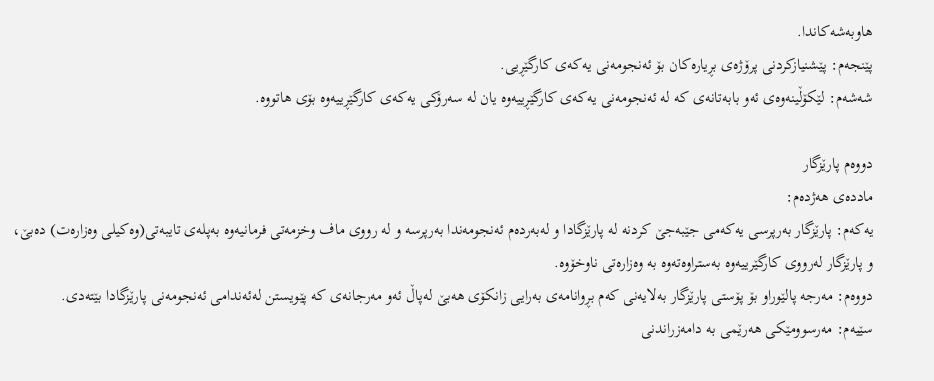هاوبه‌شه‌كاندا.
پێنجه‌م: پێشنیازكردنی پرۆژه‌ی بڕیاره‌كان بۆ ئه‌نجومه‌نی یه‌كه‌ی كارگێڕیی.
شه‌شه‌م: لێكۆڵینه‌وه‌ی ئه‌و بابه‌تانه‌ی كه‌ له‌ ئه‌نجومه‌نی یه‌كه‌ی كارگێڕییه‌وه‌ یان له‌ سه‌رۆكی یه‌كه‌ی كارگێڕییه‌وه‌ بۆی هاتووه‌.

دووه‌م پارێزگار
مادده‌ی هه‌ژده‌م:
یه‌كه‌م: پارێزگار به‌رپرسی یه‌كه‌می جێبه‌جێ كردنه‌ له‌ پارێزگادا و له‌به‌رده‌م ئه‌نجومه‌ندا به‌رپرسه‌ و له‌ رووی ماف وخزمه‌تی فرمانیه‌وه‌ به‌پله‌ی تایبه‌تی(وه‌كیلی وه‌زاره‌ت) ده‌بێ، و پارێزگار له‌رووی كارگێرییه‌وه‌ به‌ستراوه‌ته‌وه‌ به‌ وه‌زاره‌تی ناوخۆوه‌.
دووه‌م: مه‌رجه‌ پالێوراو بۆ پۆستی پارێزگار به‌لایه‌نی كه‌م بڕوانامه‌ی به‌رایی زانكۆی هه‌بێ له‌پاڵ ئه‌و مه‌رجانه‌ی كه‌ پێویستن له‌ئه‌ندامی ئه‌نجومه‌نی پارێزگادا بێته‌دی.
سێیه‌م: مه‌رسوومێكی هه‌رێمی به‌ دامه‌زراندنی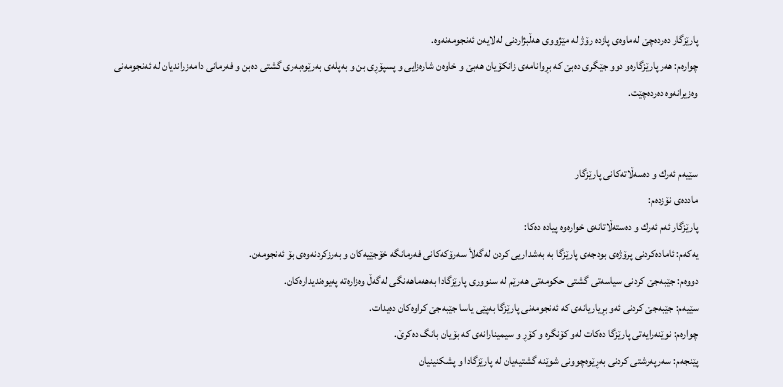پارێزگار ده‌رده‌چێ له‌ماوه‌ی پازده‌ رۆژ له‌ مێژووی هه‌ڵبژاردنی له‌لایه‌ن ئه‌نجومه‌نه‌وه‌.
چواره‌م: هه‌ر پارێزگاره‌و دوو جێگری ده‌بێ كه‌ بڕوانامه‌ی زانكۆیان هه‌بێ و خاوه‌ن شاره‌زایی و پسپۆڕی بن و به‌پله‌ی به‌رێوه‌به‌ری گشتی ده‌بن و فه‌رمانی دامه‌زراندیان له‌ ئه‌نجومه‌نی وه‌زیرانه‌وه‌ ده‌رده‌چێت.


سێیه‌م ئه‌رك و ده‌سه‌ڵاته‌كانی پارێزگار
مادده‌ی نۆزده‌م:
پارێزگار ئه‌م ئه‌رك و ده‌سته‌ڵاتانه‌ی خواره‌وه‌ پیاده‌ ده‌كا:
یه‌كه‌م: ئاماده‌كردنی پرۆژه‌ی بودجه‌ی پارێزگا به‌ به‌شداریی كردن له‌گه‌لأ سه‌رۆكه‌كانی فه‌رمانگه‌ خۆجێیه‌كان و به‌رزكردنه‌وه‌ی بۆ ئه‌نجومه‌ن.
دووه‌م: جێبه‌جێ كردنی سیاسه‌تی گشتی حكومه‌تی هه‌رێم له‌ سنووری پارێزگادا به‌هه‌ماهه‌نگی له‌گه‌ڵ وه‌زاره‌ته‌ په‌یوه‌ندیداره‌كان.
سێیه‌م: جێبه‌جێ كردنی ئه‌و بڕیاریانه‌ی كه‌ ئه‌نجومه‌نی پارێزگا به‌پێی یاسا جێبه‌جێ كراوه‌كان ده‌یدات.
چواره‌م: نوێنه‌رایه‌تی پارێزگا ده‌كات له‌و كۆنگره‌ و كۆڕ و سیمینارانه‌ی كه‌ بۆیان بانگ ده‌كرێ.
پێنجه‌م: سه‌رپه‌رشتی كردنی به‌ڕێوه‌چوونی شوێنه‌ گشتیه‌یان له‌ پارێزگادا و پشكنینیان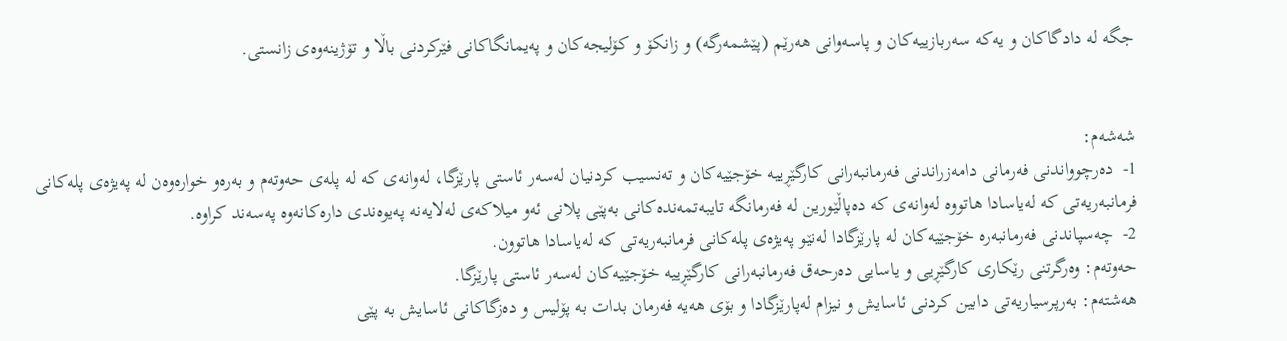جگه‌ له‌ دادگاكان و یه‌كه‌ سه‌ربازییه‌كان و پاسه‌وانی هه‌رێم (پێشمه‌رگه‌) و زانكۆ و كۆلیجه‌كان و په‌یمانگاكانی فێركردنی باڵا و تۆژینه‌وه‌ی زانستی.


شه‌شه‌م:
1-  ده‌رچوواندنی فه‌رمانی دامه‌زراندنی فه‌رمانبه‌رانی كارگێڕییه‌ خۆجێیه‌كان و ته‌نسیب كردنیان له‌سه‌ر ئاستی پارێزگا، له‌وانه‌ی كه‌ له‌ پله‌ی حه‌وته‌م و به‌ره‌و خواره‌وه‌ن له‌ په‌یژه‌ی پله‌كانی فرمانبه‌ریه‌تی كه‌ له‌یاسادا هاتووه‌ له‌وانه‌ی كه‌ ده‌پاڵێورین له‌ فه‌رمانگه‌ تایبه‌تمه‌نده‌كانی به‌پێی پلانی ئه‌و میلاكه‌ی له‌لایه‌نه‌ په‌یوه‌ندی داره‌كانه‌وه‌ په‌سه‌ند كراوه‌.
2-  چه‌سپاندنی فه‌رمانبه‌ره‌ خۆجێیه‌كان له‌ پارێزگادا له‌نێو په‌یژه‌ی پله‌كانی فرمانبه‌ریه‌تی كه‌ له‌یاسادا هاتوون.
حه‌وته‌م: وه‌رگرتنی رێكاری كارگێڕیی و یاسایی ده‌رحه‌ق فه‌رمانبه‌رانی كارگێڕییه‌ خۆجێیه‌كان له‌سه‌ر ئاستی پارێزگا.
هه‌شته‌م: به‌رپرسیاریه‌تی دابین كردنی ئاسایش و نیزام له‌پارێزگادا و بۆی هه‌یه‌ فه‌رمان بدات به‌ پۆلیس و ده‌زگاكانی ئاسایش به‌ پێی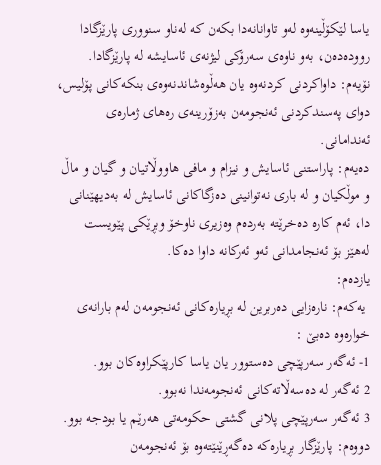یاسا لێكۆڵینه‌وه‌ له‌و تاوانانه‌دا بكه‌ن كه‌ له‌ناو سنووری پارێزگادا رووده‌ده‌ن، به‌و ناوه‌ی سه‌رۆكی لیژنه‌ی ئاسایشه‌ له‌ پارێزگادا.
نۆیه‌م: داواكردنی كردنه‌وه‌ یان هه‌ڵوه‌شاندنه‌وه‌ی بنكه‌كانی پۆلیس، دوای په‌سندكردنی ئه‌نجومه‌ن به‌زۆرینه‌ی ره‌های ژماره‌ی ئه‌ندامانی.
ده‌یه‌م: پاراستنی ئاسایش و نیزام و مافی هاووڵاتیان و گیان و ماڵ و موڵكیان و له‌ باری نه‌توانینی ده‌زگاكانی ئاسایش له‌ به‌دیهێنانی دا، ئه‌م كاره‌ ده‌خرێته‌ به‌رده‌م وه‌زیری ناوخۆ وبڕێكی پێویست له‌هێز بۆ ئه‌نجامدانی ئه‌و ئه‌ركانه‌ داوا ده‌كا.
یازده‌م:
 یه‌كه‌م: ناره‌زایی ده‌ربرین له‌ بڕیاره‌كانی ئه‌نجومه‌ن له‌م بارانه‌ی خواره‌وه‌ ده‌بێ :
1- ئه‌گه‌ر سه‌رپێچی ده‌ستوور یان یاسا كارپێكراوه‌كان بوو.
2 ئه‌گه‌ر له‌ ده‌سه‌ڵاته‌كانی ئه‌نجومه‌ندا نه‌بوو.
3 ئه‌گه‌ر سه‌رپێچی پلانی گشتی حكومه‌تی هه‌رێم یا بودجه‌ بوو.
دووه‌م: پارێزگار بڕیاره‌كه‌ ده‌گه‌ڕێنێته‌وه‌ بۆ ئه‌نجومه‌ن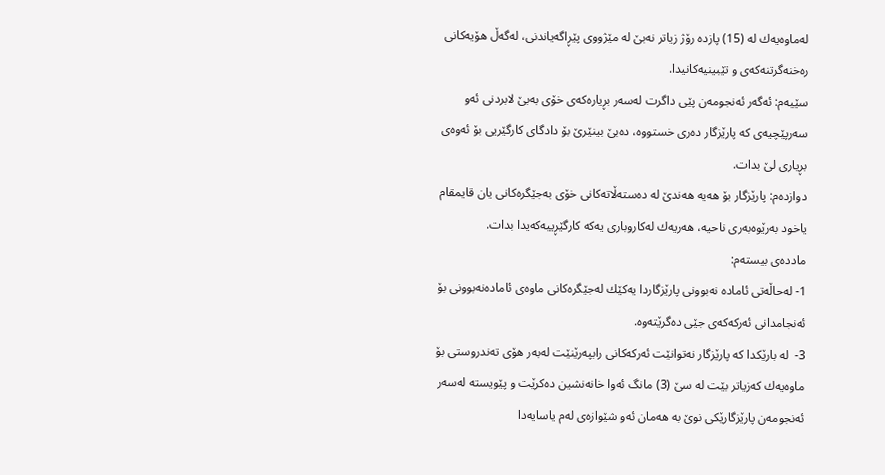له‌ماوه‌یه‌ك له‌ (15) پازده‌ رۆژ زیاتر نه‌بێ له‌ مێژووی پێڕاگه‌یاندنی، له‌گه‌ڵ هۆیه‌كانی ره‌خنه‌گرتنه‌كه‌ی و تێبینیه‌كانیدا.
سێیه‌م: ئه‌گه‌ر ئه‌نجومه‌ن پێی داگرت له‌سه‌ر بڕیاره‌كه‌ی خۆی به‌بێ لابردنی ئه‌و سه‌رپێچیه‌ی كه‌ پارێزگار ده‌ری خستووه‌، ده‌بێ بینێرێ بۆ دادگای كارگێریی بۆ ئه‌وه‌ی بڕیاری لێ بدات.
دوازده‌م: پارێزگار بۆ هه‌یه‌ هه‌ندێ له‌ ده‌سته‌ڵاته‌كانی خۆی به‌جێگره‌كانی یان قایمقام یاخود به‌رێوه‌به‌ری ناحیه‌، هه‌ریه‌ك له‌كاروباری یه‌كه‌ كارگێڕییه‌كه‌یدا بدات.
مادده‌ی بیسته‌م:
1- له‌حاڵه‌تی ئاماده‌ نه‌بوونی پارێزگاردا یه‌كێك له‌جێگره‌كانی ماوه‌ی ئاماده‌نه‌بوونی بۆ ئه‌نجامدانی ئه‌ركه‌كه‌ی جێی ده‌گرێته‌وه‌.
3-  له‌ بارێكدا كه‌ پارێزگار نه‌توانێت ئه‌ركه‌كانی رابپه‌رێنێت له‌به‌ر هۆی ته‌ندروستی بۆ ماوه‌یه‌ك كه‌زیاتر بێت له‌ سێ (3) مانگ ئه‌وا خانه‌نشین ده‌كرێت و پێویسته‌ له‌سه‌ر ئه‌نجومه‌ن پارێزگارێكی نوێ به‌ هه‌مان ئه‌و شێوازه‌ی له‌م یاسایه‌دا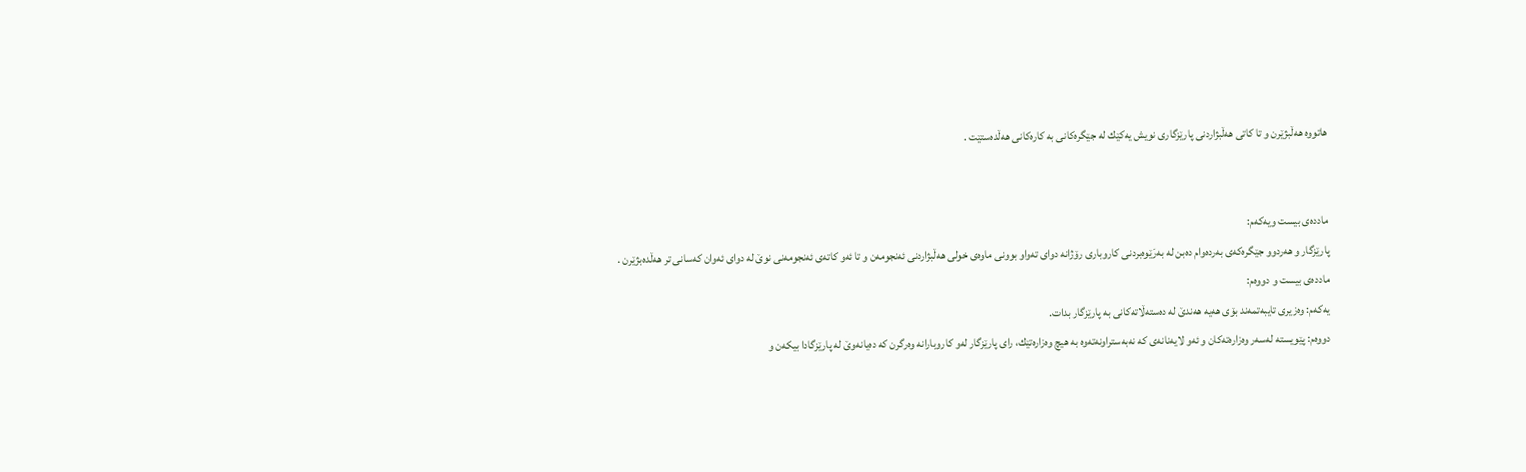هاتووه‌ هه‌ڵبژێرن و تا كاتی هه‌ڵبژاردنی پارێزگاری نویش یه‌كێك له‌ جێگره‌كانی به‌ كاره‌كانی هه‌ڵده‌ستێت .


مادده‌ی بیست ویه‌كه‌م:
پارێزگار و هه‌ردوو جێگره‌كه‌ی به‌رده‌وام ده‌بن له‌ به‌رَێوه‌بردنی كاروباری رۆژانه‌ دوای ته‌واو بوونی ماوه‌ی خولی هه‌ڵبژاردنی ئه‌نجومه‌ن و تا ئه‌و كاته‌ی ئه‌نجومه‌نی نوێ له‌ دوای ئه‌وان كه‌سانی تر هه‌ڵده‌بژێرن .
مادده‌ی بیست و دووه‌م:
یه‌كه‌م: وه‌زیری تایبه‌تمه‌ند بۆی هه‌یه‌ هه‌ندێ له‌ ده‌سته‌ڵاته‌كانی به‌ پارێزگار بدات.
دووه‌م: پێویسته‌ له‌سه‌ر وه‌زاره‌ته‌كان و ئه‌و لایه‌نانه‌ی كه‌ نه‌به‌ستراونه‌ته‌وه‌ به‌ هیچ وه‌زاره‌تێك، رای پارێزگار له‌و كاروبارانه‌ وه‌رگرن كه‌ ده‌یانه‌وێ له‌ پارێزگادا بیكه‌ن و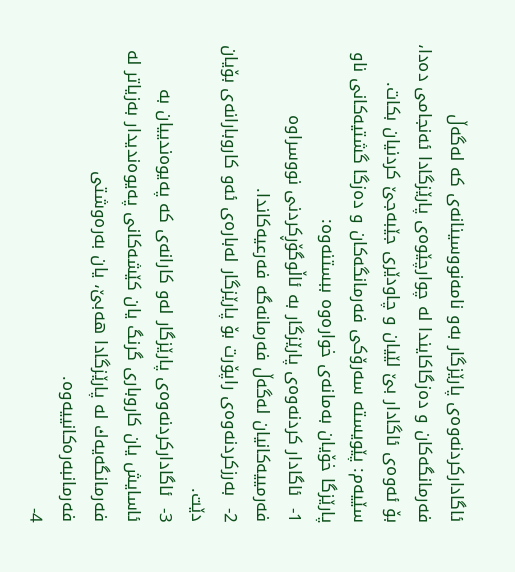ئاگاداركردنه‌وه‌ی پارێزگار به‌و نامه‌نووسینانه‌ی كه‌ له‌گه‌ڵ فه‌رمانگه‌كان و ده‌زگاكایندا له‌ چوارچێوه‌ی پارێزگادا ئه‌نجامی ده‌دا، بۆ ئه‌وه‌ی ئاگادار بێ لێیان و چاودێری جێبه‌جێ كردنیان بكات.
سێیه‌م: پێویسته‌ سه‌رۆكی فه‌رمانگه‌كان و ده‌زگا گشتیه‌كانی ناو پارێزگا خۆیان به‌مانه‌ی خواره‌وه‌ ببستنه‌وه‌:
1-  ئاگادار كردنه‌وه‌ی پارێزگار به‌ ئاڵوگۆڕكردنی نووسراوه‌ فه‌رمییه‌كانیان له‌گه‌ڵ فه‌رمانه‌گه‌ فه‌رعیه‌كاندا.
2-  به‌رزكردنه‌وه‌ی راپۆرت بۆ پارێزگار له‌باره‌ی ئه‌و كاروبارانه‌ی بۆیان دێت.
3-  ئاگاداركردنه‌وه‌ی پارێزگار له‌و كارانه‌ی كه‌ په‌یوه‌ندییان به‌ ئاسایش یان كاروباری گرنگ یان كێشه‌كانی په‌یوه‌ندیدار به‌زیاتر له‌ فه‌رمانگه‌یه‌ك له‌ پارێزگادا هه‌بێ، یان به‌ره‌وشتی فه‌رمانبه‌ره‌كانییه‌وه‌.
4-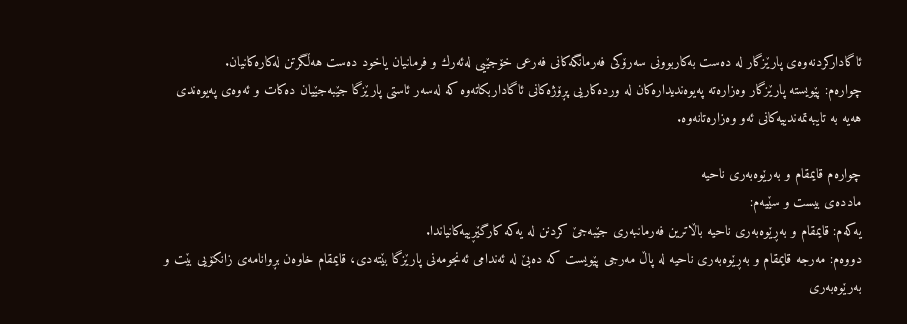ئاگاداركردنه‌وه‌ی پارێزگار له‌ ده‌ست به‌كاربوونی سه‌رۆكی فه‌رمانگه‌كانی فه‌رعی خۆجێیی له‌ئه‌رك و فرمانیان یاخود ده‌ست هه‌ڵگرتن له‌كاره‌كانیان.
چواره‌م: پێویسته‌ پارێزگار وه‌زاره‌ته‌ په‌یوه‌ندیداره‌كان له‌ ورده‌كاریی پڕۆژه‌كانی ئاگاداربكاته‌وه‌ كه‌ له‌سه‌ر ئاستی پارێزگا جێبه‌جێیان ده‌كات و ئه‌وه‌ی په‌یوه‌ندی هه‌یه‌ به‌ تایبه‌تمه‌ندییه‌كانی ئه‌و وه‌زاره‌تانه‌وه‌.

چواره‌م قایمقام و به‌رێوه‌به‌ری ناحیه‌
مادده‌ی بیست و سێیه‌م:
یه‌كه‌م: قایمقام و به‌ڕێوه‌به‌ری ناحیه‌ باڵاترین فه‌رمانبه‌ری جێبه‌جێ كردنن له‌ یه‌كه‌ كارگێڕییه‌كانیاندا.
دووه‌م: مه‌رجه‌ قایمقام و به‌ڕێوه‌به‌ری ناحیه‌ له‌ پاڵ مه‌رجی پێویست كه‌ ده‌بێ له‌ ئه‌ندامی ئه‌نجومه‌نی پارێزگا بێته‌دی، قایمقام خاوه‌ن بڕوانامه‌ی زانكۆیی بێت و به‌رێوه‌به‌ری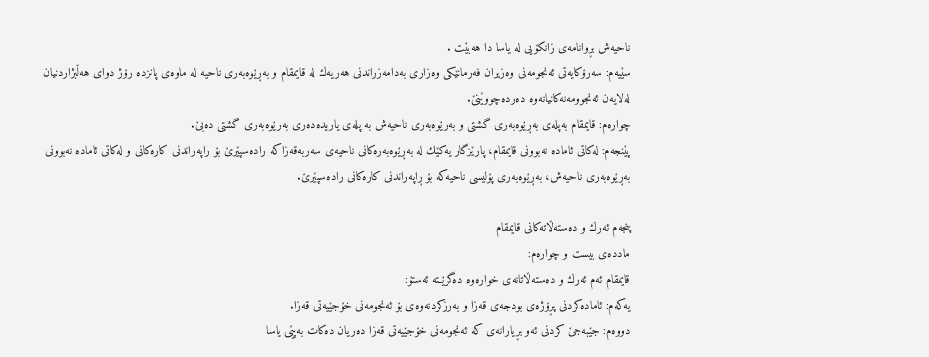ناحیه‌ش بڕوانامه‌ی زانكۆیی له‌ یاسا دا هه‌بێت .
سێیه‌م: سه‌رۆكایه‌تی ئه‌نجومه‌نی وه‌زیران فه‌رمانێكی وه‌زاری به‌دامه‌زراندنی هه‌ریه‌ك له‌ قایمقام و به‌ڕێوه‌به‌ری ناحیه‌ له‌ ماوه‌ی پانزده‌ رۆژ دوای هه‌ڵبژاردنیان له‌لایه‌ن ئه‌نجوومه‌نه‌كانیانه‌وه‌ ده‌رده‌چووێنێ.
چواره‌م: قایمقام به‌پله‌ی به‌ڕێوه‌به‌ری گشتی و به‌رێوه‌به‌ری ناحیه‌ش به‌ پله‌ی یاریده‌ده‌ری به‌رێوه‌به‌ری گشتی ده‌بێ.
پێنجه‌م: له‌كاتی ئاماده‌ نه‌بوونی قایمقام، پارێزگار یه‌كێك له‌ به‌ڕێوه‌به‌ره‌كانی ناحیه‌ی سه‌ربه‌قه‌زاكه‌ راده‌سپێرێ بۆ راپه‌راندنی كاره‌كانی و له‌كاتی ئاماده‌ نه‌بوونی به‌ڕێوه‌به‌ری ناحیه‌ش، به‌ڕێوه‌به‌ری پۆلیسی ناحیه‌كه‌ بۆ ڕاپه‌راندنی كاره‌كانی راده‌سپێرێ.

پنجه‌م ئه‌رك و ده‌سته‌ڵاته‌كانی قایمقام
مادده‌ی بیست و چواره‌م:
قایمقام ئه‌م ئه‌رك و ده‌سته‌ڵاتانه‌ی خواره‌وه‌ ده‌گرێـته‌ ئه‌ستۆ:
یه‌كه‌م: ئاماده‌كردنی پڕۆژه‌ی بودجه‌ی قه‌زا و به‌رزكردنه‌وه‌ی بۆ ئه‌نجومه‌نی خۆجێیه‌تی قه‌زا.
دووه‌م: جێبه‌جێ كردنی ئه‌و بڕیارانه‌ی كه‌ ئه‌نجومه‌نی خۆجێیه‌تی قه‌زا ده‌ریان ده‌كات به‌پێی یاسا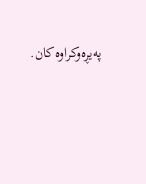په‌یڕه‌وكراوه‌كان.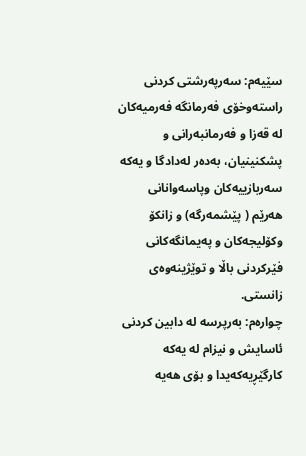سێیه‌م: سه‌رپه‌رشتی كردنی راسته‌وخۆی فه‌رمانگه‌ فه‌رمیه‌كان له‌ قه‌زا و فه‌رمانبه‌رانی و پشكنینیان، به‌ده‌ر له‌دادگا و یه‌كه‌ سه‌ربازییه‌كان وپاسه‌وانانی هه‌رێم ( پێشمه‌رگه‌) و زانكۆ وكۆلیجه‌كان و په‌یمانگه‌كانی فێركردنی باڵا و توێژینه‌وه‌ی زانستی.
چواره‌م: به‌رپرسه‌ له‌ دابین كردنی ئاسایش و نیزام له‌ یه‌كه‌ كارگێڕیه‌كه‌یدا و بۆی هه‌یه‌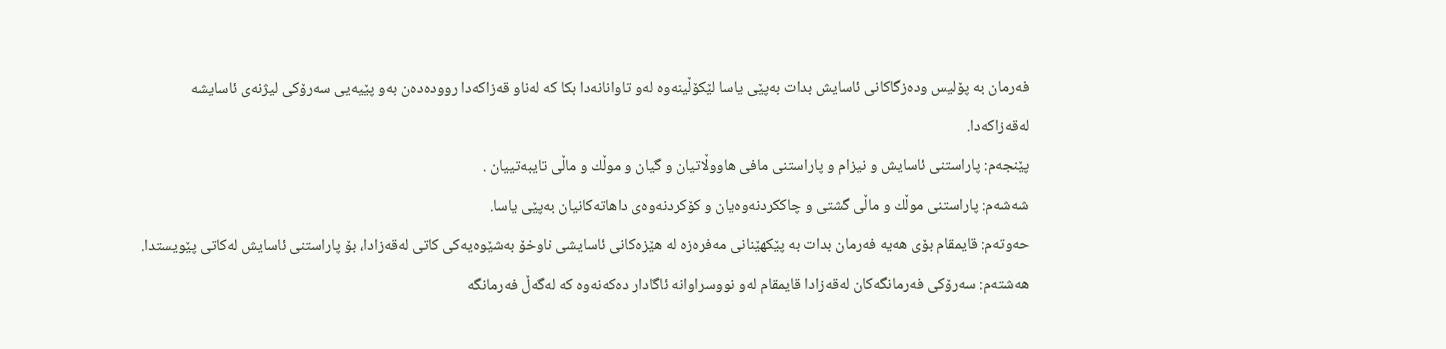فه‌رمان به‌ پۆلیس وده‌زگاكانی ئاسایش بدات به‌پێی یاسا لێكۆڵینه‌وه‌ له‌و تاوانانه‌دا بكا كه‌ له‌ناو قه‌زاكه‌دا رووده‌ده‌ن به‌و پێیه‌یی سه‌رۆكی لیژنه‌ی ئاسایشه‌ له‌قه‌زاكه‌دا.
پێنجه‌م: پاراستنی ئاسایش و نیزام و پاراستنی مافی هاووڵاتیان و گیان و موڵك و ماڵی تایبه‌تییان .
شه‌شه‌م: پاراستنی موڵك و ماڵی گشتی و چاككردنه‌وه‌یان و كۆكردنه‌وه‌ی داهاته‌كانیان به‌پێی یاسا.
حه‌وته‌م: قایمقام بۆی هه‌یه‌ فه‌رمان بدات به‌ پێكهێنانی مه‌فره‌زه‌ له‌ هێزه‌كانی ئاسایشی ناوخۆ به‌شێوه‌یه‌كی كاتی له‌قه‌زادا، بۆ پاراستنی ئاسایش له‌كاتی پێویستدا.
هه‌شته‌م: سه‌رۆكی فه‌رمانگه‌كان له‌قه‌زادا قایمقام له‌و نووسراوانه‌ ئاگادار ده‌كه‌نه‌وه‌ كه‌ له‌گه‌ڵ فه‌رمانگه‌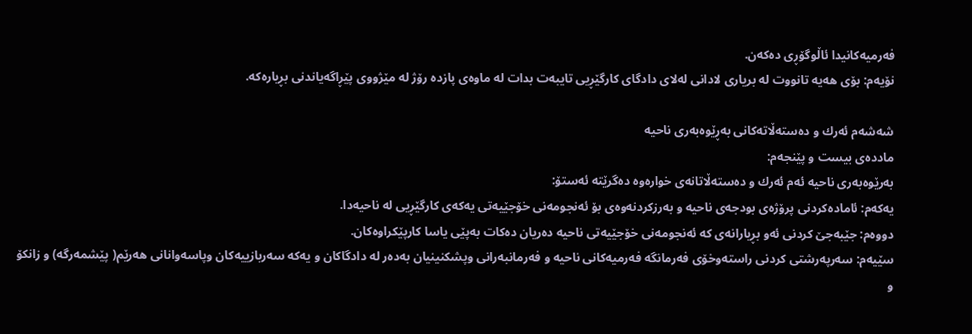فه‌رمیه‌كانیدا ئاڵوگۆڕی ده‌كه‌ن.
نۆیه‌م: بۆی هه‌یه‌ تانووت له‌ بریاری لادانی له‌لای دادگای كارگێڕیی تایبه‌ت بدات له‌ ماوه‌ی پازده‌ رۆژ له‌ مێژووی پێڕاگه‌یاندنی بڕیاره‌كه‌.

شه‌شه‌م ئه‌رك و ده‌سته‌ڵاته‌كانی به‌ڕێوه‌به‌ری ناحیه‌
مادده‌ی بیست و پێنجه‌م:
به‌رێوه‌به‌ری ناحیه‌ ئه‌م ئه‌رك و ده‌سته‌ڵاتانه‌ی خواره‌وه‌ ده‌گرێته‌ ئه‌ستۆ:
یه‌كه‌م: ئاماده‌كردنی پرۆژه‌ی بودجه‌ی ناحیه‌ و به‌رزكردنه‌وه‌ی بۆ ئه‌نجومه‌نی خۆجێیه‌تی یه‌كه‌ی كارگێڕیی له‌ ناحیه‌دا.
دووه‌م: جێبه‌جێ كردنی ئه‌و بڕیارانه‌ی كه‌ ئه‌نجومه‌نی خۆجێیه‌تی ناحیه‌ ده‌ریان ده‌كات به‌پێی یاسا كارپێكراوه‌كان.
سێیه‌م: سه‌رپه‌رشتی كردنی راسته‌وخۆی فه‌رمانگه‌ فه‌رمیه‌كانی ناحیه‌ و فه‌رمانبه‌رانی وپشكنینیان به‌ده‌ر له‌ دادگاكان و یه‌كه‌ سه‌ربازییه‌كان وپاسه‌وانانی هه‌رێم( پێشمه‌رگه‌) و زانكۆ و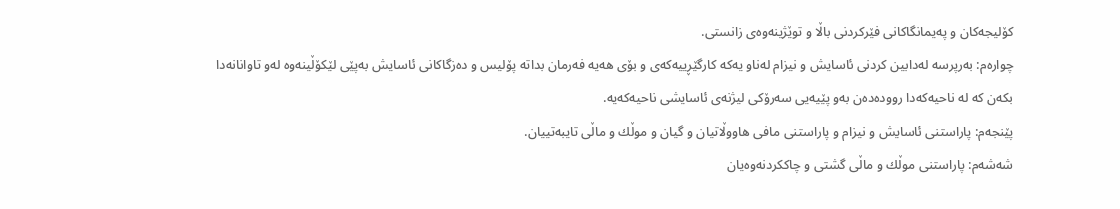كۆلیجه‌كان و په‌یمانگاكانی فێركردنی باڵا و توێژینه‌وه‌ی زانستی.
چواره‌م: به‌رپرسه‌ له‌دابین كردنی ئاسایش و نیزام له‌ناو یه‌كه‌ كارگێڕییه‌كه‌ی و بۆی هه‌یه‌ فه‌رمان بداته‌ پۆلیس و ده‌زگاكانی ئاسایش به‌پێی لێكۆڵینه‌وه‌ له‌و تاوانانه‌دا بكه‌ن كه‌ له‌ ناحیه‌كه‌دا رووده‌ده‌ن به‌و پێیه‌یی سه‌رۆكی لیژنه‌ی ئاسایشی ناحیه‌كه‌یه‌.
پێنجه‌م: پاراستنی ئاسایش و نیزام و پاراستنی مافی هاووڵاتیان و گیان و موڵك و ماڵی تایبه‌تییان.
شه‌شه‌م: پاراستنی موڵك و ماڵی گشتی و چاككردنه‌وه‌یان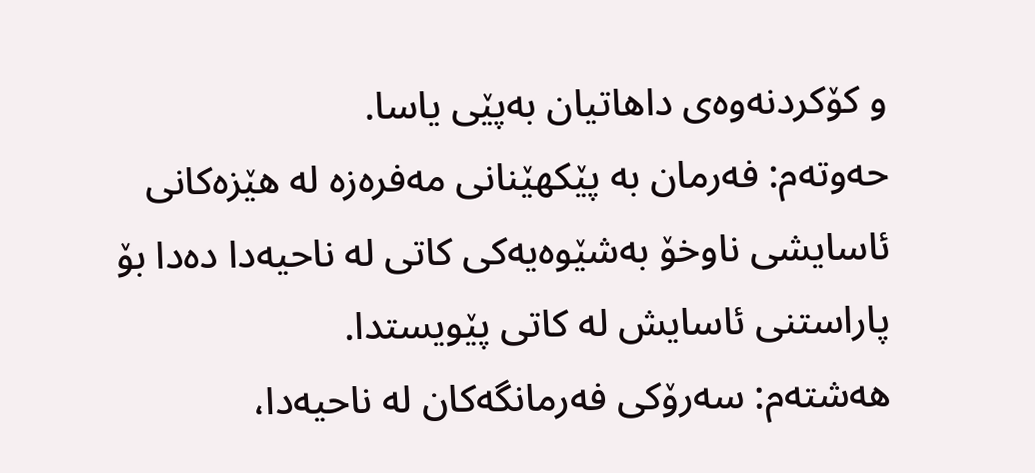و كۆكردنه‌وه‌ی داهاتیان به‌پێی یاسا.
حه‌وته‌م: فه‌رمان به‌ پێكهێنانی مه‌فره‌زه‌ له‌ هێزه‌كانی ئاسایشی ناوخۆ به‌شێوه‌یه‌كی كاتی له‌ ناحیه‌دا ده‌دا بۆ پاراستنی ئاسایش له‌ كاتی پێویستدا.
هه‌شته‌م: سه‌رۆكی فه‌رمانگه‌كان له‌ ناحیه‌دا،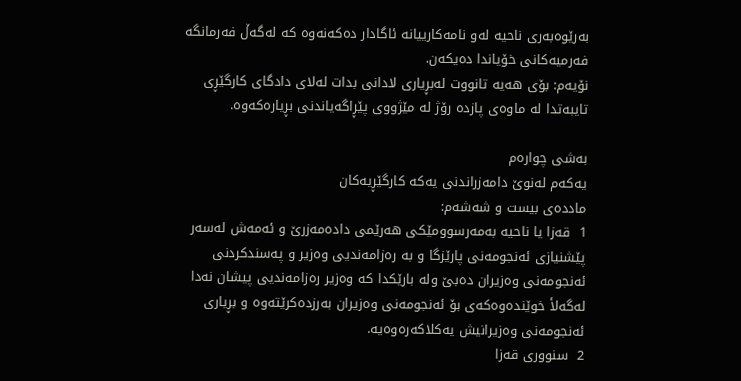به‌رێوه‌به‌ری ناحیه‌ له‌و نامه‌كارییانه‌ ئاگادار ده‌كه‌نه‌وه‌ كه‌ له‌گه‌ڵ فه‌رمانگه‌ فه‌رمیه‌كانی خۆیاندا ده‌یكه‌ن.
نۆیه‌م: بۆی هه‌یه‌ تانووت له‌بڕیاری لادانی بدات له‌لای دادگای كارگێڕی تایبه‌تدا له‌ ماوه‌ی پازده‌ رۆژ له‌ مێژووی پێڕاگه‌یاندنی بڕیاره‌كه‌وه‌.

به‌شی چواره‌م
یه‌كه‌م له‌نوێ دامه‌زراندنی یه‌كه‌ كارگێڕیه‌كان
مادده‌ی بیست و شه‌شه‌م:
1  قه‌زا یا ناحیه‌ به‌مه‌رسوومێكی هه‌رێمی داده‌مه‌زرێ و ئه‌مه‌ش له‌سه‌ر پێشنیازی ئه‌نجومه‌نی پارێزگا و به‌ ره‌زامه‌ندیی وه‌زیر و په‌سندكردنی ئه‌نجومه‌نی وه‌زیران ده‌بێ وله‌ بارێكدا كه‌ وه‌زیر ره‌زامه‌ندیی پیشان نه‌دا له‌گه‌لأ خوێنده‌وه‌كه‌ی بۆ ئه‌نجومه‌نی وه‌زیران به‌رزده‌كرێته‌وه‌ و بڕیاری ئه‌نجومه‌نی وه‌زیرانیش یه‌كلاكه‌ره‌وه‌یه‌.
2  سنووری قه‌زا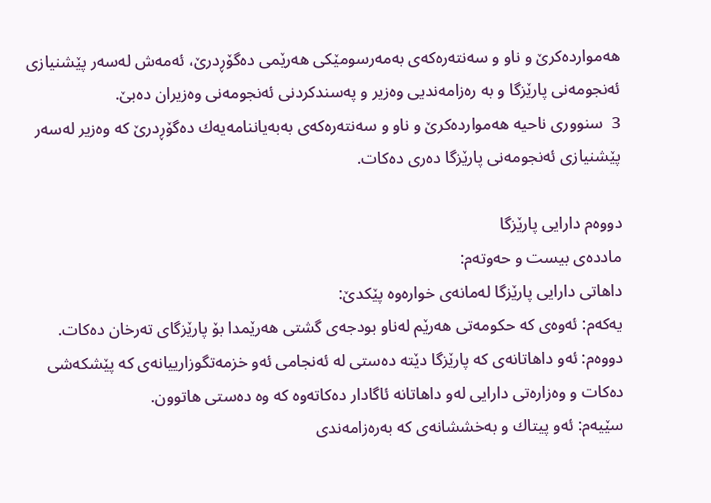هه‌موارده‌كرێ و ناو و سه‌نته‌ره‌كه‌ی به‌مه‌رسومێكی هه‌رێمی ده‌گۆڕدرێ، ئه‌مه‌ش له‌سه‌ر پێشنیازی ئه‌نجومه‌نی پارێزگا و به‌ ره‌زامه‌ندیی وه‌زیر و په‌سندكردنی ئه‌نجومه‌نی وه‌زیران ده‌بێ.
3  سنووری ناحیه‌ هه‌موارده‌كرێ و ناو و سه‌نته‌ره‌كه‌ی به‌به‌یاننامه‌یه‌ك ده‌گۆڕدرێ كه‌ وه‌زیر له‌سه‌ر پێشنیازی ئه‌نجومه‌نی پارێزگا ده‌ری ده‌كات.

دووه‌م دارایی پارێزگا
مادده‌ی بیست و حه‌وته‌م:
داهاتی دارایی پارێزگا له‌مانه‌ی خواره‌وه‌ پێكدێ:
یه‌كه‌م: ئه‌وه‌ی كه‌ حكومه‌تی هه‌رێم له‌ناو بودجه‌ی گشتی هه‌رێمدا بۆ پارێزگای ته‌رخان ده‌كات.
دووه‌م: ئه‌و داهاتانه‌ی كه‌ پارێزگا دێته‌ ده‌ستی له‌ ئه‌نجامی ئه‌و خزمه‌تگوزارییانه‌ی كه‌ پێشكه‌شی ده‌كات و وه‌زاره‌تی دارایی له‌و داهاتانه‌ ئاگادار ده‌كاته‌وه‌ كه‌ وه‌ ده‌ستی هاتوون.
سێیه‌م: ئه‌و پیتاك و به‌خششانه‌ی كه‌ به‌ره‌زامه‌ندی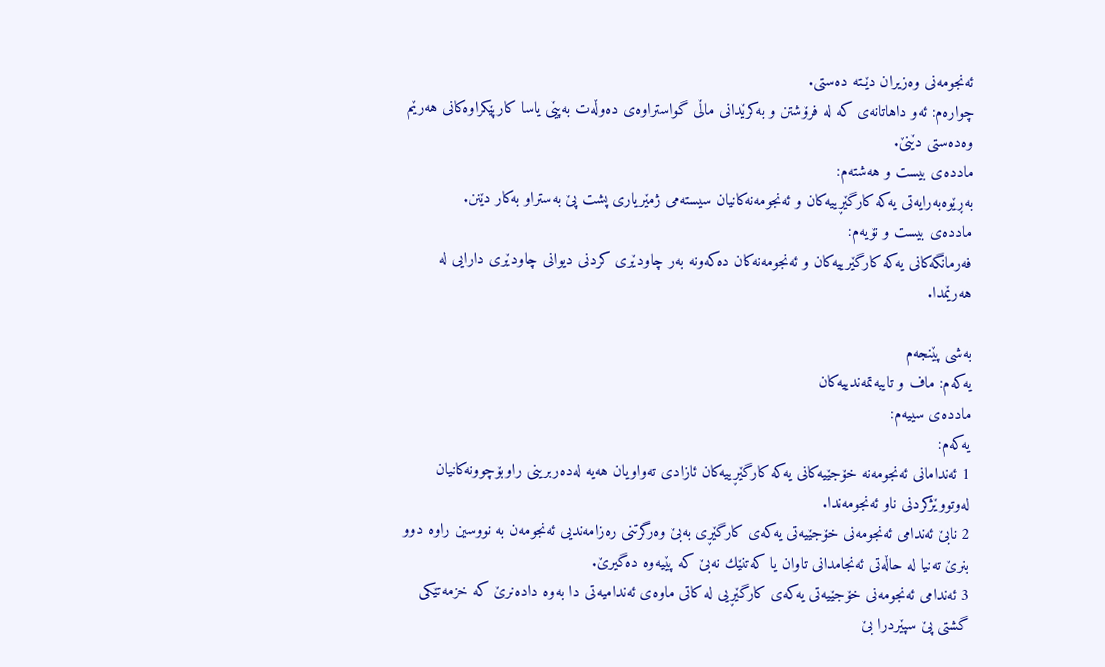ئه‌نجومه‌نی وه‌زیران دێـته‌ ده‌ستی.
چواره‌م: ئه‌و داهاتانه‌ی كه‌ له‌ فرۆشتن و به‌كرێدانی ماڵی گواستراوه‌ی ده‌وڵه‌ت به‌پێی یاسا كارپێكراوه‌كانی هه‌رێم وه‌ده‌ستی دێنێ.
مادده‌ی بیست و هه‌شته‌م:
به‌ڕێوه‌به‌رایه‌تی یه‌كه‌ كارگێڕییه‌كان و ئه‌نجومه‌نه‌كانیان سیسته‌می ژمێریاری پشت پێ به‌ستراو به‌كار دێنن.
مادده‌ی بیست و نۆیه‌م:
فه‌رمانگه‌كانی یه‌كه‌ كارگێرییه‌كان و ئه‌نجومه‌نه‌كان ده‌كه‌ونه‌ به‌ر چاودێری كردنی دیوانی چاودێری دارایی له‌ هه‌رێمدا.

به‌شی پێنجه‌م
یه‌كه‌م: ماف و تایبه‌تمه‌ندییه‌كان
مادده‌ی سییه‌م:
یه‌كه‌م:
1 ئه‌ندامانی ئه‌نجومه‌نه‌ خۆجێیه‌كانی یه‌كه‌ كارگێڕییه‌كان ئازادی ته‌واویان هه‌یه‌ له‌ده‌ربرینی راوبۆچوونه‌كانیان له‌وتووێژكردنی ناو ئه‌نجومه‌ندا.
2 نابێ ئه‌ندامی ئه‌نجومه‌نی خۆجێیه‌تی یه‌كه‌ی كارگێڕی به‌بێ وه‌رگرتنی ره‌زامه‌ندیی ئه‌نجومه‌ن به‌ نووسین راوه‌ دوو بنرێ ته‌نیا له‌ حاڵه‌تی ئه‌نجامدانی تاوان یا كه‌تنێك نه‌بێ كه‌ پێیه‌وه‌ ده‌گیرێ.
3 ئه‌ندامی ئه‌نجومه‌نی خۆجێیه‌تی یه‌كه‌ی كارگێڕیی له‌ كاتی ماوه‌ی ئه‌ندامیه‌تی دا به‌وه‌ داده‌نرێ كه‌ خزمه‌تێكی گشتی پێ سپێردرا بێ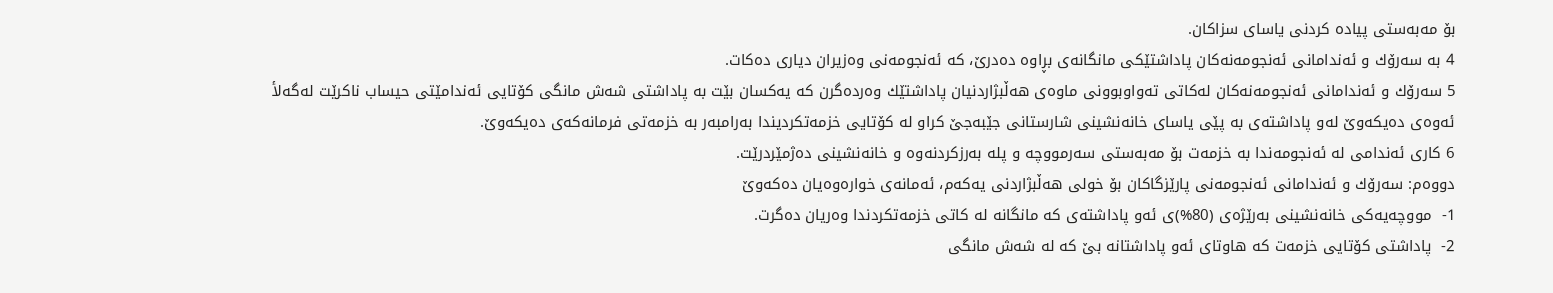بۆ مه‌به‌ستی پیاده‌ كردنی یاسای سزاكان.
4 به‌ سه‌رۆك و ئه‌ندامانی ئه‌نجومه‌نه‌كان پاداشتێكی مانگانه‌ی بڕاوه‌ ده‌درێ، كه‌ ئه‌نجومه‌نی وه‌زیران دیاری ده‌كات.
5 سه‌رۆك و ئه‌ندامانی ئه‌نجومه‌نه‌كان له‌كاتی ته‌واوبوونی ماوه‌ی هه‌ڵبژاردنیان پاداشتێك وه‌رده‌گرن كه‌ یه‌كسان بێت به‌ پاداشتی شه‌ش مانگی كۆتایی ئه‌ندامێتی حیساب ناكرێت له‌گه‌لأ ئه‌وه‌ی ده‌یكه‌وێ له‌و پاداشته‌ی به‌ پێی یاسای خانه‌نشینی شارستانی جێبه‌جێ كراو له‌ كۆتایی خزمه‌تكردیندا به‌رامبه‌ر به‌ خزمه‌تی فرمانه‌كه‌ی ده‌یكه‌وێ.
6 كاری ئه‌ندامی له‌ ئه‌نجومه‌ندا به‌ خزمه‌ت بۆ مه‌به‌ستی سه‌رمووچه‌ و پله‌ به‌رزكردنه‌وه‌ و خانه‌نشینی ده‌ژمێردرێت.
دووه‌م: سه‌رۆك و ئه‌ندامانی ئه‌نجومه‌نی پارێزگاكان بۆ خولی هه‌ڵبژاردنی یه‌كه‌م، ئه‌مانه‌ی خواره‌وه‌یان ده‌كه‌وێ
1-  مووچه‌یه‌كی خانه‌نشینی به‌رێژه‌ی (80%)ی ئه‌و پاداشته‌ی كه‌ مانگانه‌ له‌ كاتی خزمه‌تكردندا وه‌ریان ده‌گرت.
2-  پاداشتی كۆتایی خزمه‌ت كه‌ هاوتای ئه‌و پاداشتانه‌ بێ كه‌ له‌ شه‌ش مانگی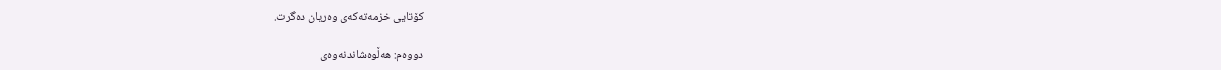كۆتایی خزمه‌ته‌كه‌ی وه‌ریان ده‌گرت.

دووه‌م: هه‌ڵوه‌شاندنه‌وه‌ی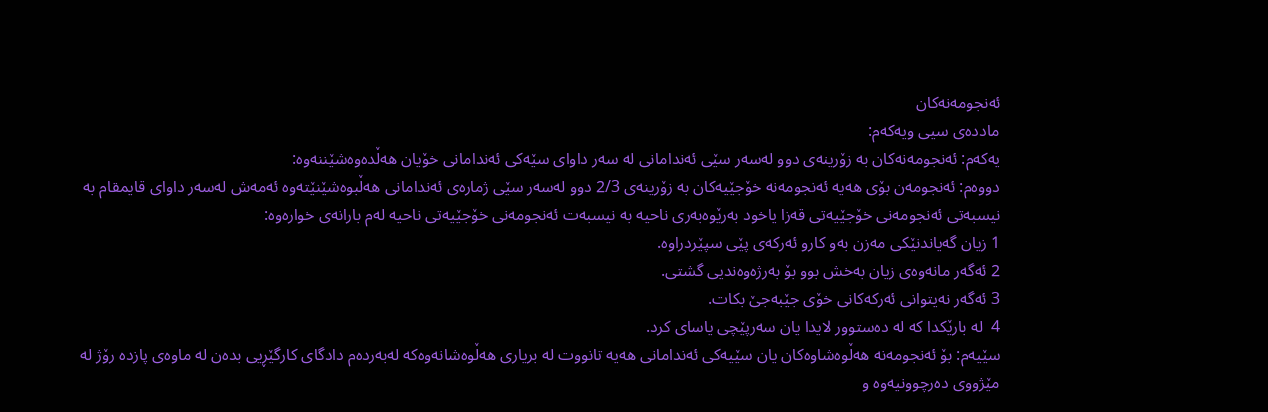ئه‌نجومه‌نه‌كان
مادده‌ی سیی ویه‌كه‌م:
یه‌كه‌م: ئه‌نجومه‌نه‌كان به‌ زۆرینه‌ی دوو له‌سه‌ر سێی ئه‌ندامانی له‌ سه‌ر داوای سێه‌كی ئه‌ندامانی خۆیان هه‌ڵده‌وه‌شێننه‌وه‌:
دووه‌م: ئه‌نجومه‌ن بۆی هه‌یه‌ ئه‌نجومه‌نه‌ خۆجێیه‌كان به‌ زۆرینه‌ی 2/3 دوو له‌سه‌ر سێی ژماره‌ی ئه‌ندامانی هه‌ڵبوه‌شێنێته‌وه‌ ئه‌مه‌ش له‌سه‌ر داوای قایمقام به‌ نیسبه‌تی ئه‌نجومه‌نی خۆجێیه‌تی قه‌زا یاخود به‌رێوه‌به‌ری ناحیه‌ به‌ نیسبه‌ت ئه‌نجومه‌نی خۆجێیه‌تی ناحیه‌ له‌م بارانه‌ی خواره‌وه‌:
1 زیان گه‌یاندنێكی مه‌زن به‌و كارو ئه‌ركه‌ی پێی سپێردراوه‌.
2 ئه‌گه‌ر مانه‌وه‌ی زیان به‌خش بوو بۆ به‌رژه‌وه‌ندیی گشتی.
3 ئه‌گه‌ر نه‌یتوانی ئه‌ركه‌كانی خۆی جێبه‌جێ بكات.
4  له‌ بارێكدا كه‌ له‌ ده‌ستوور لایدا یان سه‌رپێچی یاسای كرد.
سێیه‌م: بۆ ئه‌نجومه‌نه‌ هه‌ڵوه‌شاوه‌كان یان سێیه‌كی ئه‌ندامانی هه‌یه‌ تانووت له‌ بریاری هه‌ڵوه‌شانه‌وه‌كه‌ له‌به‌رده‌م دادگای كارگێڕیی بده‌ن له‌ ماوه‌ی پازده‌ رۆژ له‌ مێژووی ده‌رچوونیه‌وه‌ و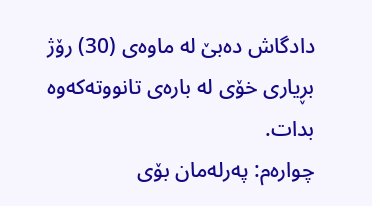دادگاش ده‌بێ له‌ ماوه‌ی (30) رۆژ بڕیاری خۆی له‌ باره‌ی تانووته‌كه‌وه‌ بدات.
چواره‌م: په‌رله‌مان بۆی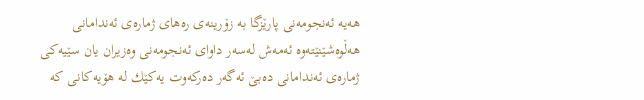هه‌یه‌ ئه‌نجومه‌نی پارێزگا به‌ زۆرینه‌ی ره‌های ژماره‌ی ئه‌ندامانی هه‌ڵوه‌شێنێته‌وه‌ ئه‌مه‌ش له‌سه‌ر داوای ئه‌نجومه‌نی وه‌زیران یان سێیه‌كی ژماره‌ی ئه‌ندامانی ده‌بێ ئه‌گه‌ر ده‌ركه‌وت یه‌كێك له‌ هۆیه‌كانی كه‌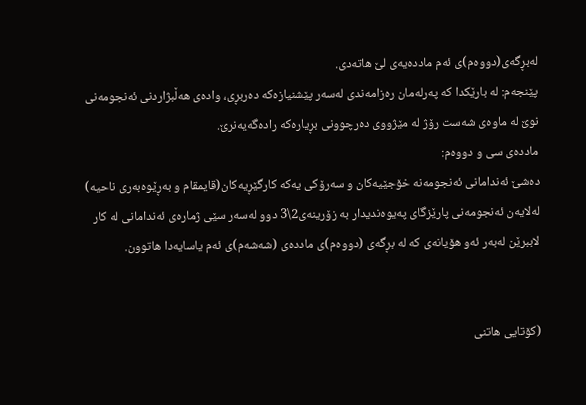له‌بڕگه‌ی(دووه‌م)ی ئه‌م مادده‌یه‌ی لێ هاته‌دی.
پێنجه‌م: له‌ بارێكدا كه‌ په‌رله‌مان ره‌زامه‌ندی له‌سه‌ر پێشنیازه‌كه‌ ده‌ربڕی، واده‌ی هه‌ڵبژاردنی ئه‌نجومه‌نی نوێ له‌ ماوه‌ی شه‌ست رۆژ له‌ مێژووی ده‌رچوونی بڕیاره‌كه‌ راده‌گه‌یه‌نرێ.
مادده‌ی سی و دووه‌م:
ده‌شێ ئه‌ندامانی ئه‌نجومه‌نه‌ خۆجێیه‌كان و سه‌رۆكی یه‌كه‌ كارگێڕیه‌كان(قایمقام و به‌ڕێوه‌به‌ری ناحیه‌) له‌لایه‌ن ئه‌نجومه‌نی پارێزگای په‌یوه‌ندیدار به‌ زۆرینه‌ی2\3 دوو له‌سه‌ر سێی ژماره‌ی ئه‌ندامانی له‌ كار لاببرێن له‌به‌ر ئه‌و هۆیانه‌ی كه‌ له‌ بڕگه‌ی (دووه‌م)ی مادده‌ی (شه‌شه‌م)ی ئه‌م یاسایه‌دا هاتوون.


(كۆتایی هاتنی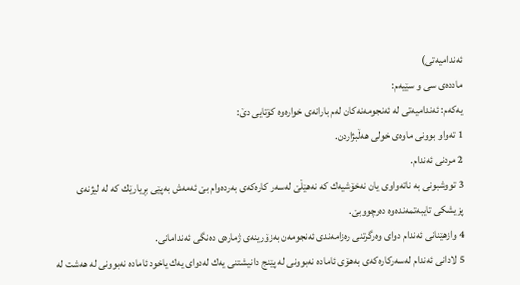ئه‌ندامیه‌تی)
مادده‌ی سی و سێیه‌م:
یه‌كه‌م: ئه‌ندامیه‌تی له‌ ئه‌نجومه‌نه‌كان له‌م بارانه‌ی خواره‌وه‌ كۆتایی دێ:
1 ته‌واو بوونی ماوه‌ی خولی هه‌ڵبژاردن.
2 مردنی ئه‌ندام.
3 تووشبونی به‌ ناته‌واوی یان نه‌خۆشیه‌ك كه‌ نه‌هێڵێ له‌سه‌ر كاره‌كه‌ی به‌رده‌وام بێ ئه‌مه‌ش به‌پێی بڕیارێك كه‌ له‌ لیژنه‌ی پزیشكی تایبه‌تمه‌نده‌وه‌ ده‌رچووبێ.
4 وازهێنانی ئه‌ندام دوای وه‌رگرتنی ره‌زامه‌ندی ئه‌نجومه‌ن به‌زۆرینه‌ی ژماره‌ی ده‌نگی ئه‌ندامانی.
5 لادانی ئه‌ندام له‌سه‌ركاره‌كه‌ی به‌هۆی ئاماده‌ نه‌بوونی له‌ پێنج دانیشتنی یه‌ك له‌دوای یه‌ك یاخود ئاماده‌ نه‌بوونی له‌ هه‌شت له‌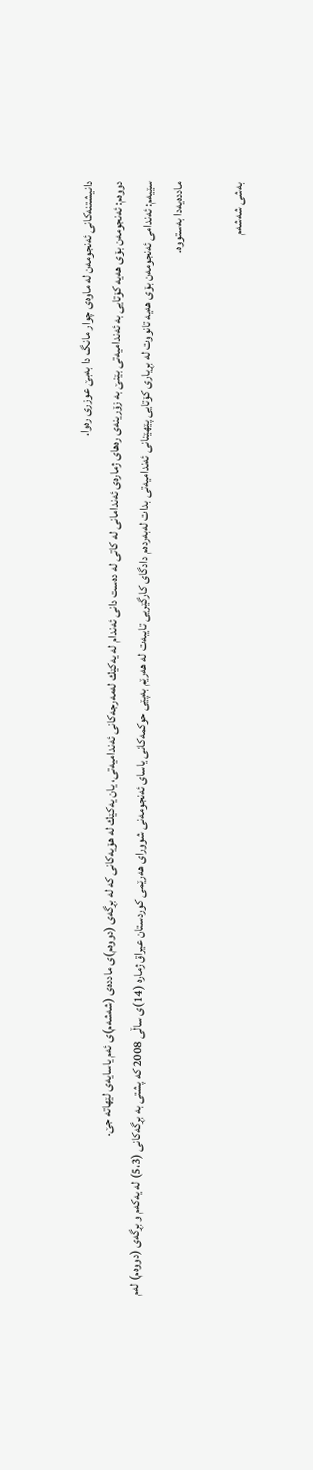دانیشتنه‌كانی ئه‌نجومه‌ن له‌ ماوه‌ی چوار مانگ دا به‌بێ عوزری ره‌وا.
دووه‌م: ئه‌نجومه‌ن بۆی هه‌یه‌ كۆتایی به‌ ئه‌ندامیه‌تی بێنێ به‌ زۆرینه‌ی ره‌های ژماره‌ی ئه‌ندامانی له‌ كاتی له‌ ده‌ست دانی ئه‌ندام له‌ یه‌كێك له‌مه‌رجه‌كانی ئه‌ندامیه‌تی، یان یه‌كێك له‌ هۆیه‌كانی كه‌ له‌ بڕگه‌ی (دووه‌م)ی مادده‌ی (شه‌شه‌م)ی ئه‌م یاسایه‌ی لێهاته‌ جێ.
سێیه‌م: ئه‌ندامی ئه‌نجومه‌ن بۆی هه‌یه‌ تانووت له‌ بڕیاری كۆتایی پێهێنانی ئه‌ندامیه‌تی بدات له‌به‌رده‌م دادگای كارگێریی تایبه‌ت له‌ هه‌رێم به‌پێی حوكمه‌كانی یاسای ئه‌نجومه‌نی شوورای هه‌رێمی كوردستان عیراق ژماره‌ (14)ی ساڵی 2008 كه‌ پشتی به‌ بڕگه‌كانی (5،3) له‌ یه‌كه‌م و بڕگه‌ی (دووه‌م) له‌م مادده‌یه‌دا به‌ستووه‌.

به‌شی شه‌شه‌م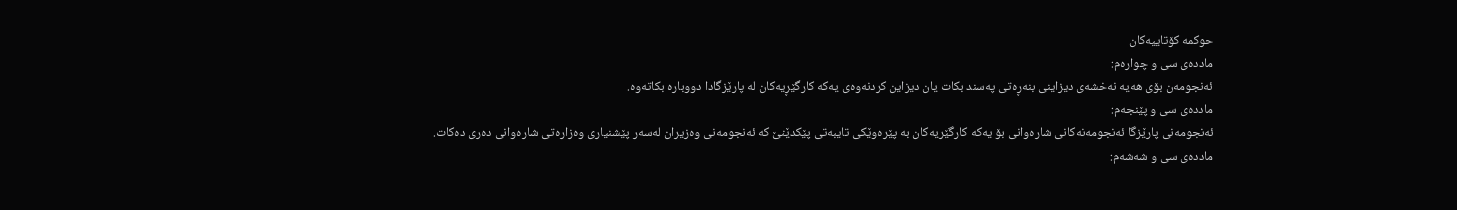حوكمه‌ كۆتاییه‌كان
مادده‌ی سی و چواره‌م:
ئه‌نجومه‌ن بۆی هه‌یه‌ نه‌خشه‌ی دیزاینی بنه‌ڕه‌تی په‌سند بكات یان دیزاین كردنه‌وه‌ی یه‌كه‌ كارگێڕیه‌كان له‌ پارێزگادا دووباره‌ بكاته‌وه‌.
مادده‌ی سی و پێنجه‌م:
ئه‌نجومه‌نی پارێزگا ئه‌نجومه‌نه‌كانی شاره‌وانی بۆ یه‌كه‌ كارگێریه‌كان به‌ پێره‌وێكی تایبه‌تی پێكدێنێ كه‌ ئه‌نجومه‌نی وه‌زیران له‌سه‌ر پێشنیاری وه‌زاره‌تی شاره‌وانی ده‌ری ده‌كات.
مادده‌ی سی و شه‌شه‌م: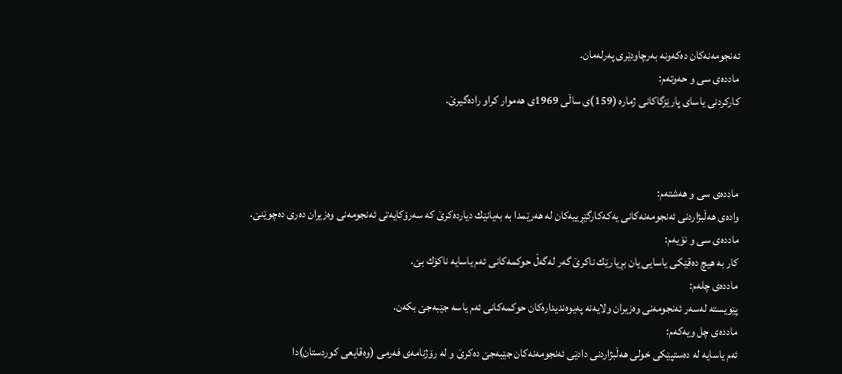ئه‌نجومه‌نه‌كان ده‌كه‌ونه‌ به‌رچاودێری په‌رله‌مان.
مادده‌ی سی و حه‌وته‌م:
كاركردنی یاسای پارێزگاكانی ژماره‌ (159)ی ساڵی 1969ی هه‌موار كراو راده‌گیرێ.



مادده‌ی سی و هه‌شته‌م:
واده‌ی هه‌ڵبژاردنی ئه‌نجومه‌نه‌كانی یه‌كه‌كارگێڕییه‌كان له‌ هه‌رێمدا به‌ به‌یانێك دیارده‌كرێ كه‌ سه‌رۆكایه‌تی ئه‌نجومه‌نی وه‌زیران ده‌ری ده‌چوێنێ.
مادده‌ی سی و نۆیه‌م:
كار به‌ هیچ ده‌قێكی یاسایی یان بڕیارێك ناكرێ گه‌ر له‌گه‌ڵ حوكمه‌كانی ئه‌م یاسایه‌ ناكۆك بێ.
مادده‌ی چله‌م:
پێویسته‌ له‌سه‌ر ئه‌نجومه‌نی وه‌زیران ولایه‌نه‌ په‌یوه‌ندیداره‌كان حوكمه‌كانی ئه‌م یاسه‌ جێبه‌جێ بكه‌ن.
مادده‌ی چل ویه‌كه‌م:
ئه‌م یاسایه‌ له‌ ده‌ستپێكی خولی هه‌ڵبژاردنی دادێی ئه‌نجومه‌نه‌كان جێبه‌جێ ده‌كرێ و له‌ رۆژنامه‌ی فه‌رمی (وه‌قایعی كوردستان)دا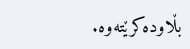بڵاوده‌كرێته‌وه‌.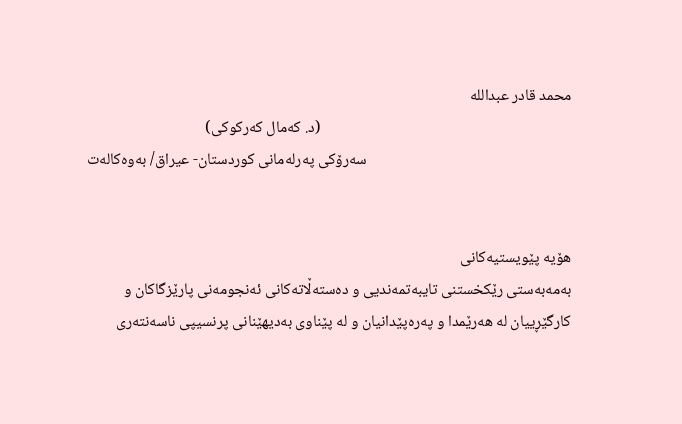محمد قادر عبدالله
                                                                       (د. كه‌مال كه‌ركوكی)
                                                          سه‌رۆكی په‌رله‌مانی كوردستان- عیراق/ به‌وه‌كاله‌ت


هۆیه‌ پێویستیه‌كانی
به‌مه‌به‌ستی رێكخستنی تایبه‌تمه‌ندیی و ده‌سته‌ڵاته‌كانی ئه‌نجومه‌نی پارێزگاكان و كارگێڕییان له‌ هه‌رێمدا و په‌ره‌پێدانیان و له‌ پێناوی به‌دیهێنانی پرنسیپی ناسه‌نته‌ری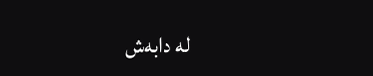له‌ دابه‌ش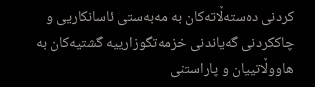كردنی ده‌سته‌ڵاته‌كان به‌ مه‌به‌ستی ئاسانكاریی و چاككردنی گه‌یاندنی خزمه‌تگوزارییه‌ گشتیه‌كان به‌ هاووڵاتییان و پاراستنی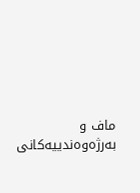ماف و به‌رژه‌وه‌ندییه‌كانی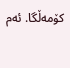كۆمه‌ڵگا. ئه‌م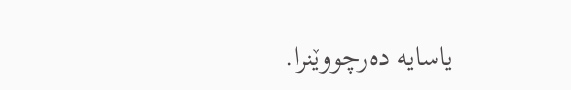یاسایه‌ ده‌رچووێنرا.